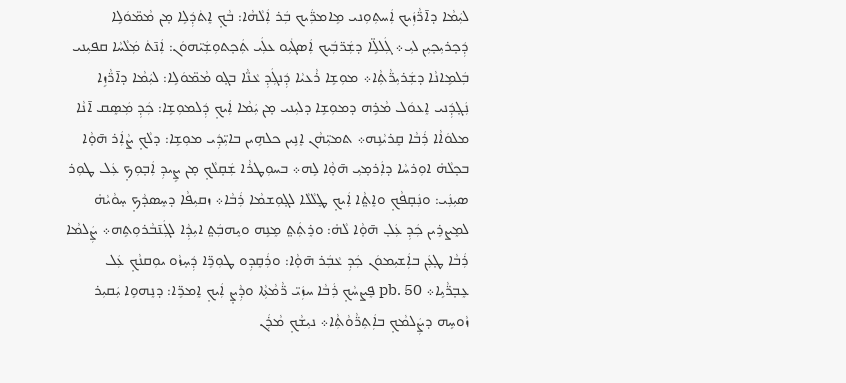ܠܝܲܡܵܐ ܕܐ̄ܪ̈ܵܙܲܝܟ ܐܲܚܬܼܘܼܢܝ ܡܹܐܡܪ̈ܲܝܟ ܒܲܪ ܐܲܠܵܗܵܐ: ܒܵܟ̣ ܐܸܬ݁ܕܲܠܹܐ ܡ̣ܢ ܡܵܡ̈ܘܿܠܹܐ ܕܲܟ̣ܪܝܼܟ̣ܝܼܢ ܠܝܼ܀ ܓܲܠܠܹ̈ܐ ܕܫܲܪ̈ܒܲܝܟ ܐܲܣܓ݁ܝܼܘ ܥܠܲܝ ܬܲܟ̣ܬܘܼܫܲܝ̈ܗܘܿܢ: ܐܲܢ̄ܬ݁ ܡܲܠܵܚܵܐ ܩܦܝܼܢܝ ܒܲܠܡܹܐܢܵܐ ܕܫܲܪܝܼܪ̈ܵܬܼܵܐ܀ ܡܘܼܫܹܐ ܪܵܥܝܵܐ ܕܲܢܓܲܕܼ ܥܵܢ̈ܵܐ ܒܓ̣ܘ ܡܵܡ̈ܘܿܠܹܐ: ܠܝܲܡܵܐ ܕܐ̄ܪ̈ܵܙܹܐ ܢܲܓ̣ܕܲܢܝ ܐܸܥܘܿܠ ܡܵܪܹܗ ܕܡܘܼܫܹܐ ܕܠܝܼܢܝ ܡ̣ܢ ܝܲܡܵܐ ܐܲܝܟ̣ ܕܲܠܡܘܼܫܹܐ: ܟܲܕܼ ܡܲܣܸܩ ܐ̄ܢܵܐ ܡܠܘܿܐܵܐ ܪܲܒܵܐ ܩܸܪܝܵܢܹܗ܀ ܬܡܝܼ̈ܗܵܢ ܐܸܢܹܝܢ ܟܠܗܹܝܢ ܒܐܝܼ̈ܕܲܝ ܡܘܼܫܹܐ: ܕܠܵܟ̣ ܨܵܐܲܪ ܗ̄ܘ̣ܵܐ ܒܟ̣ܠܵܗ̇ ܐܘܼܪܚܵܐ ܕܐܲܪܡ̣ܝܼ ܗ̄ܘ̣ܵܐ ܠܹܗ܀ ܒܚܘܼܛܪܵܐ ܫܲܩ̣ܠܵܟ̣ ܡ̣ܢ ܨܹܝܕܼ ܐܲܒ̣ܘܼܟ̣ ܥܲܠ ܛܘܼܪ ܣܝܼܢܲܝ: ܘܢܲܩ̣ܦܵܟ̣ ܘܐܸܬ݀ܵܐ ܐܲܝܟ̣ ܛܸܠܵܠܵܐ ܠܓ̣ܘܼܫܡܵܐ ܪܲܒܵܐ܀ ܙܩܝܼܦܵܐ ܕܚܸܣܕܵܟ̣ ܚ̣ܘܵܝܵܗ̇ ܠܡܸܨܪܹܝܢ ܟܲܕܼ ܥܲܠ̣ ܗ̄ܘ̣ܵܐ ܠܵܗ̇: ܘܪܸܬܲܬ݀ ܡܸܢܹܗ ܘܝܸܗܒܲܬ݀ ܐܝܼܕܼܵܐ ܠܓܲܢ̄ܒܵܪܘܼܬܹܗ܀ ܨܲܠܡܵܐ ܪܲܒܵܐ ܛ̣ܥܲܢ ܒܐܲܫܝܼܡܘܿܢ ܟܲܕܼ ܥܵܒܲܪ ܗ̄ܘ̣ܵܐ: ܘܪܲܩܸܕܼܘ ܛܘܼܪܹ̈ܐ ܕܲܚ̣ܙܵܘ ܝܘܼܩܢܵܟ̣ ܥܲܠ ܥܸܒ̣ܪ̈ܵܝܹܐ܀ pb. 50 ܦܸܨܚܵܟ̣ ܪܲܒܵܐ ܚܙܲܝ̈ ܪ̈ܵܡܵܬܼܵܐ ܘܕܼܵܨ̣ ܐܲܝܟ̣ ܐܸܡܪܹ̈ܐ: ܕܢܸܗܘܹܐ ܝܲܩܝܼܪ ܙܵܘܚܹܗ ܕܨܲܠܡܵܟ̣ ܒܐܲܬܼܪ̈ܵܘܵܬܼܵܐ܀ ܢܝܼܫܵܟ̣ ܡܵܪܲܢ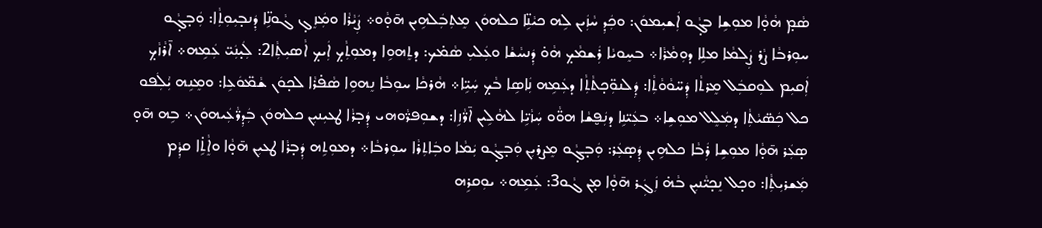ܣܵܡ̣ ܗܵܘ̣ܵܐ ܡܘܼܫܹܐ ܒܓ̣ܵܘ ܐܲܫܝܼܡܘܿܢ: ܘܟܲܕܼ ܚܵܙܲܝܢ ܠܹܗ ܟܝܵܢܹ̈ܐ ܟܠܗܘܿܢ ܡܸܬܼܒܲܠܗܹܝܢ ܗ̄ܘ̣ܵܘ܀ ܨܲܝܵܪܵܐ ܘܡܲܙܸܓ̣ ܓܵܘܢܹ̈ܐ ܕܲܢܒ̣ܝܼܘܼܬܼܵܐ: ܘܲܒ̣ܓ̣ܵܘ ܚܘܼܪܒܵܐ ܨܵܪ ܨܲܠܡܵܐ ܡܠܹܐ ܕܘܼܡܵܪܵܐ܀ ܒܚܸܘܝܵܐ ܪܲܫܡܵܟ̣ ܗܵܘ̇ ܕܲܢܚܵܫܵܐ ܘܥܲܠܝܼ ܣܵܡ̇ܟ: ܕܬܸܗܘܹܐ ܕܡܘܼܬܼܵܟ̣ ܐܲܝܟ̣ ܐܵܣܝܼܬܼܵܐ2: ܠܲܝ̣ܢܲܝ̈ ܥܲܡܹܗ܀ ܐ̄ܪܵܙܵܟ̣ ܐܲܩܝܼܡ ܠܘܼܩܒܲܠ ܡܸܪܬܵܐ ܕܲܚ̈ܘܵܘܵܬܼܵܐ: ܕܲܠܢܘܼ̈ܟ̣ܬܵܬܼܵܐ ܕܥܲܡܹܗ ܢܲܐܣܹܐ ܒܵܟ̣ ܚܲܝܹ̈ܐ܀ ܗܵܪܟܵܐ ܚܘܼܒܵܐ ܢܸܗܘܹܐ ܣܵܦ̇ܪܵܐ ܠܟ̣ܘܿܢ ܫܵܡ̈ܘܿܥܹܐ: ܘܡܸܢܹܗ ܝܑܼܠܲܦܘ ܟܠ ܟܲܣ̈ܝܵܬܼܵܐ ܕܡܲܠܸܠ ܡܘܼܫܹܐ܀ ܒܥܲܝ̈ܢܹܐ ܕܢܲܦ̮ܫܵܐ ܗܘ̈ܵܘ ܚܲܙܵܝܹ̈ܐ ܠܗܵܠܹܝܢ ܐ̄ܪ̈ܵܙܹܐ: ܕܫܘܼܦܪ̈ܵܘܗܝ ܕܲܒ̣ܪܵܐ ܛܥܝܼܢܝܼܢ ܟܠܗܘܿܢ ܒܲܕܼܪ̈ܵܥܲܝܗܘܿܢ܀ ܒܹܗ ܗ̄ܘ̣ ܣ̣ܥܲܪ ܗ̄ܘ̣ܵܐ ܡܘܼܫܹܐ ܪܲܒܵܐ ܟܠܗܹܝܢ ܕܲܣ̣ܥܲܪ: ܘܲܒ̣ܓ̣ܵܘ ܡܸܨܪܝܼܢ ܘܲܒ̣ܓ̣ܵܘ ܝܲܡܵܐ ܘܒܲܐܬܼܪܵܐ ܚܘܼܪܒܵܐ܀ ܕܡܘܼܬܹܗ ܕܲܒ̣ܪܵܐ ܛܥܝܼܢ ܗ̄ܘ̣ܵܐ ܘܐܸܵܬܹ̇ܐ ܩܕܼܵܡ ܡܲܫܪܝܼܬܼܵܐ: ܘܟ̣ܠ ܢܸܟ̣ܝ̈ܵܢܝܼܢ ܒܵܗ̇ ܙܲܓܲܪ ܗ̄ܘ̣ܵܐ ܡ̣ܢ ܓܵܘ3: ܥܲܡܹܗ܀ ܝܘܼܩܪܹܗ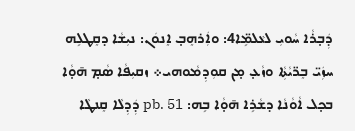ܕܲܒ̣ܪܵܐ ܚܵܘܝܼ ܠܥܵܠܡܹ̈ܐ4: ܘܐܲܪܗܸܒ̣ ܐܸܢܘܿܢ: ܢܝܼܫܵܐ ܕܩܸܛܠܹܗ ܚܙܲܝ̈ ܒܸܪ̈ܝܵܬܼܵܐ ܘܙܵܥ̣ ܡ̣ܢ ܩܘܼܕܼܡܵܘܗܝ܀ ܙܩܝܼܦܵܐ ܣܵܡ̣ ܗ̄ܘ̣ܵܐ ܒܟ̣ܠ ܐܵܘܵܢܵܐ ܕܫܵܪܹܐ ܗ̄ܘ̣ܵܐ ܒܹܗ: pb. 51 ܕܲܕܼܠܵܐ ܩܸܢܛܵܐ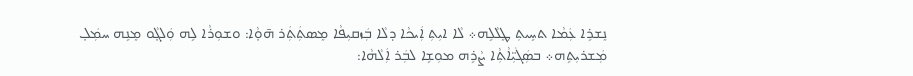ܢܸܫܪܹܐ ܥܲܡܵܐ ܬܚܹܝܬܼ ܛܸܠܵܠܹܗ܀ ܠܵܐ ܐܝܼܬܼ ܐܲܝܟܵܐ ܕܠܵܐ ܒܲܙܩܝܼܦܵܐ ܡܸܣܬܲܬܲܪ ܗ̄ܘ̣ܵܐ: ܘܫܘܼܪܵܐ ܠܹܗ ܘܲܠܓ̣ܵܘ ܡܸܢܹܗ ܚܡܲܠ̣ ܡܲܫܪܝܼܬܹܗ܀ ܒܣܲܓ݁ܝܼ̈ܐܵܬܼܵܐ ܨܵܪܹܗ ܡܘܼܫܹܐ ܠܒܲܪ ܐܲܠܵܗܵܐ: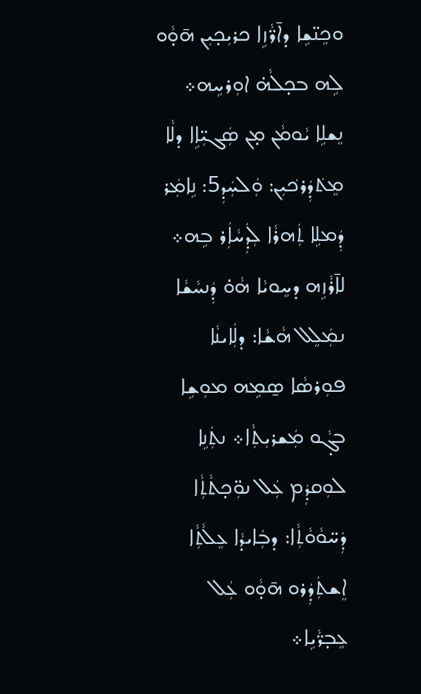ܘܟܸܢ̈ܫܹܐ ܕܐ̄ܪ̈ܵܙܹܐ ܟܪܝܼܟ̣ܝܼܢ ܗ̄ܘ̣ܵܘ ܠܹܗ ܒܟ̣ܠܵܗ̇ ܐܘܼܪܚܹܗ܀ ܢܸܫܠܹܐ ܝܵܘܡܵܢ ܡ̣ܢ ܣܲܓܝܼ̈ܐܹܐ ܕܠܵܐ ܡܸܬ݁ܕܲܪܟ݁ܝܼܢ: ܘܲܠܚܲܕܼ5: ܢܹܐܡܲܪ ܕܲܡܠܹܐ ܬܲܗܪܵܐ ܠܲܕܼܚܵܐܲܪ ܒܹܗ܀ ܠܐ̄ܪܵܙܹܗ ܕܚܸܘܝܵܐ ܗܵܘ̇ ܕܲܢܚܵܫܵܐ ܢܡܲܠܸܠ ܗܵܫܵܐ: ܕܠܲܐܝܢܵܐ ܦܘܼܪܣܵܐ ܣ̱ܡܹܗ ܡܘܼܫܹܐ ܒܓ̣ܵܘ ܡܲܫܪܝܼܬܼܵܐ܀ ܢܬܲܢܹܐ ܠܘܼܩܕܲܡ ܥܲܠ ܢܘܼ̈ܟ̣ܬܵܬܼܵܐ ܕܲܚ̈ܘܵܘܵܬܼܵܐ: ܕܒܲܐܝܕܵܐ ܥܸܠܵܬܼܵܐ ܐܸܫܬܲܕܲܪܘ ܗ̄ܘ̣ܵܘ ܥܲܠ ܥܸܒ̣ܪ̈ܵܝܹܐ܀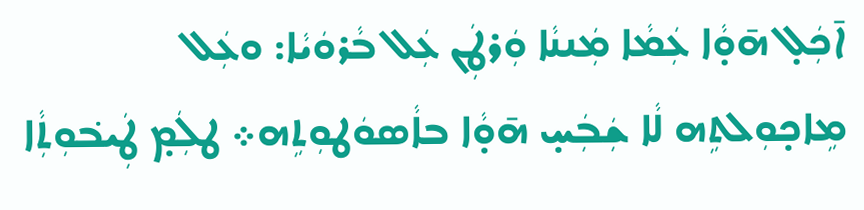ܐ̄ܟܲܠ̣ ܗ̄ܘ̣ܵܐ ܥܲܡܵܐ ܡܲܢܢܵܐ ܘܲܪܛܲܢ ܥܲܠ ܒܵܪܘܿܝܵܐ: ܘܥܲܠ ܡܹܐܟ̣ܘܼܠܬܹܗ ܠܵܐ ܫܲܒܲܚ̣ ܗ̄ܘ̣ܵܐ ܒܐܵܣܘܿܛܘܼܬܹܗ܀ ܛܠܲܡ̣ ܛܲܝܒ݁ܘܼܬܼܵܐ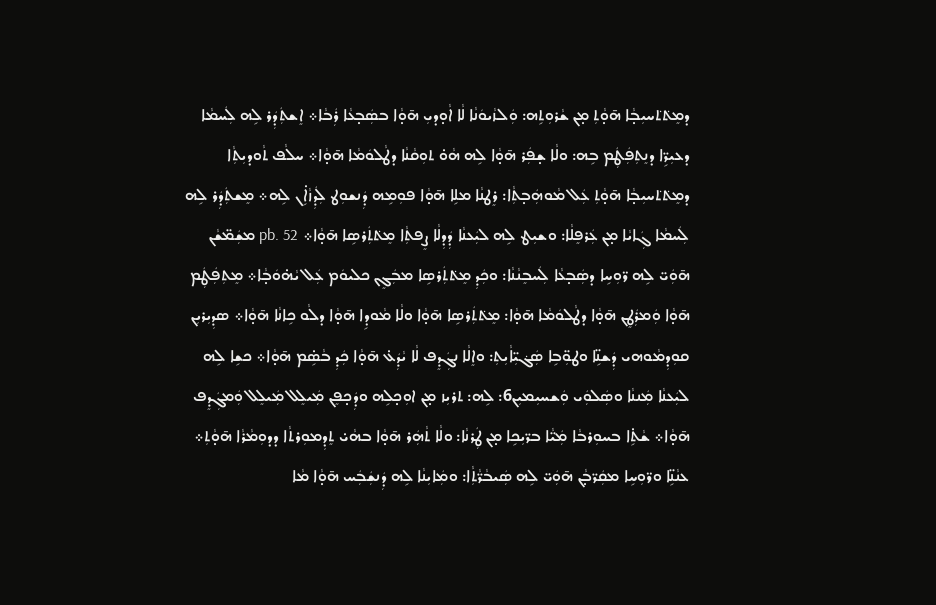ܕܡܸܬ݁ܬ݁ܚܝܼܒ̣ܵܐ ܗ̄ܘ̣ܵܬܼ ܡ̣ܢ ܫܵܪܘܼܬܹܗ: ܘܲܠܙܵܝܘܿܢܵܐ ܠܵܐ ܐܵܘ̣ܕܝܼ ܗ̄ܘ̣ܵܐ ܒܣܲܒ̣ܥܵܐ ܪܲܒܵܐ܀ ܐܸܫܬܲܕܲܪ ܠܹܗ ܠܲܚܡܵܐ ܕܥܝܼܪܹ̈ܐ ܕܢܸܬܼܦܲܛܲܡ ܒܹܗ: ܘܠܵܐ ܫ̣ܦܲܪ ܗ̄ܘ̣ܵܐ ܠܹܗ ܗܵܘ̇ ܬܘܼܩܵܢܵܐ ܕܛܵܠܘܿܡܵܐ ܗ̄ܘ̣ܵܐ܀ ܚܠܵܦ ܬܵܘܕܝܼܬܼܵܐ ܕܡܸܬ݁ܬ݁ܚܝܼܒ̣ܵܐ ܗ̄ܘ̣ܵܬܼ ܥܲܠ ܡܵܘܗܲܒ̣ܬܼܵܐ: ܪܸܛܢܵܐ ܡܠܹܐ ܗ̄ܘ̣ܵܐ ܦܘܼܡܹܗ ܕܲܢܫܘܼܛ ܠܲܕܼܙܵܐܹ̇ܢ ܠܹܗ܀ ܡܸܫܬܲܕܲܪ ܠܹܗ ܠܲܚܡܵܐ ܓܲܐܝܵܐ ܡ̣ܢ ܥܲܪܦܸܠܵܐ: ܘܫܝܼܛ ܠܹܗ ܠܝܲܥܢܵܐ ܕܲܕܼܠܵܐ ܨܸܦܬܼܵܐ ܡܸܬ݁ܬܲܪܣܹܐ ܗ̄ܘ̣ܵܐ܀ pb. 52 ܡܫܲܡ̈ܫܵܢ ܗ̄ܘܲܝ̈ ܠܹܗ ܪ̈ܘܼܚܹܐ ܕܣܲܒ̣ܥܵܐ ܠܲܚܒܸܢܵܢܵܐ: ܘܟܲܕܼ ܡܸܬ݁ܬܲܪܣܹܐ ܡܒܲܓܸܢ ܟܠܝܘܿܡ ܥܲܠ ܝܵܗ̇ܘܿܒ̣ܵܐ܀ ܡܸܬܼܦܲܛܲܡ ܗ̄ܘ̣ܵܐ ܘܲܡܪܲܛܸܢ ܗ̄ܘ̣ܵܐ ܕܛܵܠܘܿܡܵܐ ܗ̄ܘ̣ܵܐ: ܡܸܬ݁ܬܲܪܣܹܐ ܗ̄ܘ̣ܵܐ ܘܠܵܐ ܡܵܘܕܹܐ ܗ̄ܘ̣ܵܐ ܕܠܵܘ ܟܹܐܢܵܐ ܗ̄ܘ̣ܵܐ܀ ܣܕܼܝܼܪܝܼܢ ܩܘܼܕܼܡܵܘܗܝ ܕܲܫܢܹ̈ܐ ܘܛܘܼ̈ܒܹܐ ܣܲܓ݁ܝܼ̈ܐܵܝܼܬܼ: ܘܐܸܠܵܐ ܢܓܲܕܸܦ ܠܵܐ ܝܵܕܲܥ̇ ܗ̄ܘ̣ܵܐ ܟܲܕܼ ܒܵܣܹ̇ܡ ܗ̄ܘ̣ܵܐ܀ ܟܫܹܐ ܠܹܗ ܠܝܲܥܢܵܐ ܡܲܢܢܵܐ ܘܣܲܠܘܲܝ ܘܲܫܚܝܼܡܝܼܢ6: ܠܹܗ: ܬܪܝܼܙ ܡ̣ܢ ܐܘܼܟ̣ܠܹܗ ܘܕܲܟ̣ܦܸܢ ܡܲܝܠܸܠ ܡܲܝܠܸܠ ܘܲܡܓܲܕܸܦ ܗ̄ܘ̣ܵܐ܀ ܫܵܬܹ̇ܐ ܒܚܘܼܪܒܵܐ ܡܲܝ̈ܵܐ ܒܪ̈ܝܼܟܹܐ ܡ̣ܢ ܛܲܪܢܵܐ: ܘܠܵܐ ܬܵܗܲܪ ܗ̄ܘ̣ܵܐ ܒܗܵܝ̇ ܬܸܕܼܡܘܼܪܬܵܐ ܕܕܘܼܡܵܪܵܐ ܗ̄ܘ̣ܵܬܼ܀ ܥܢܵܢܹ̈ܐ ܘܪ̈ܘܼܚܹܐ ܡܩܲܪ̈ܒ̣ܵܢ ܗ̄ܘܲܝ̈ ܠܹܗ ܣܲܝܒܵܪ̈ܵܬܼܵܐ: ܘܡܲܐܝܼܢܵܐ ܠܹܗ ܕܲܢܫܲܒܲܚ ܗ̄ܘ̣ܵܐ ܡܵܐ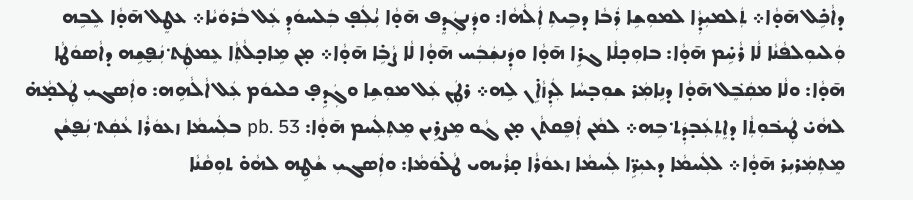ܕܐܵܟܹ̇ܠ ܗ̄ܘ̣ܵܐ܀ ܬܲܠܡܝܼܕܼܵܐ ܠܡܘܼܫܹܐ ܪܲܒܵܐ ܕܒܹܝܬܼ ܐܲܠܵܗܵܐ: ܘܕܲܢܓܲܕܸܦ ܗ̄ܘ̣ܵܐ ܝܑܼܠܲܦ̣ ܒܲܠܚܘܿܕܼ ܥܲܠ ܒܵܪܘܿܝܵܐ܀ ܥܛܸܠ ܗ̄ܘ̣ܵܐ ܠܸܒܹܗ ܘܲܠܝܘܼܠܦܵܢܵܐ ܠܵܐ ܪܵܚܹ̇ܡ ܗ̄ܘ̣ܵܐ: ܒܐܘܼܟ̣ܠܵܐ ܓܪܹܐ ܗ̄ܘ̣ܵܐ ܘܕܲܢܫܲܒܲܚ ܗ̄ܘ̣ܵܐ ܠܵܐ ܨܵܒܹ̇ܐ ܗ̄ܘ̣ܵܐ܀ ܡ̣ܢ ܡܹܐܟ̣ܠܵܬܼܵܐ ܥܸܡܛܲܬ݀ ܢܲܦ̮ܫܹܗ ܕܐܵܣܘܿܛܵܐ ܗ̄ܘ̣ܵܐ: ܘܠܵܐ ܡܩܲܒܸ݁ܠ ܗ̄ܘ̣ܵܐ ܕܢܹܐܡܲܪ ܫܘܼܒ̣ܚܵܐ ܠܲܕܼܙܵܐܹ̇ܢ ܠܹܗ܀ ܪܛܲܢ ܥܲܠ ܡܘܼܫܹܐ ܘܓܲܕܹܦ̣ ܟܠܝܘܿܡ ܥܲܠ ܐܵܠܵܗܹܗ: ܘܐܲܣܓܝܼ ܛܲܠܡ̣ܵܗ̇ ܠܗܵܝ̇ ܛܲܝܒ݁ܘܼܬܼܵܐ ܕܐܸܬܼܥܲܒ̣ܕܲܬ݀ ܒܹܗ܀ ܠܡܵܢ ܐܲܦܸܩܬܵܢ ܡ̣ܢ ܓܵܘ ܡܸܨܪܹܝܢ ܡܸܬܼܠܲܚܡ ܗ̄ܘ̣ܵܐ: pb. 53 ܒܠܲܚܡܵܐ ܙܥܘܿܪܵܐ ܥܵܩܲܬ݀ ܢܲܦ̮ܫܵܢ ܡܸܬܼܡܲܪܝܼܪ ܗ̄ܘ̣ܵܐ܀ ܠܠܲܚܡܵܐ ܕܥܝܼܪܹ̈ܐ ܠܲܚܡܵܐ ܙܥܘܿܪܵܐ ܩ̣ܪܵܝܗܝ ܛܵܠ̇ܘܿܡܵܐ: ܘܐܲܣܓܝܼ ܫܵܛܹܗ ܠܗܵܘ̇ ܬܘܼܩܵܢܵܐ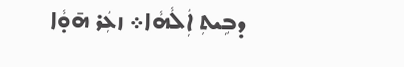ܕܒܹܝܬܼ ܐܲܠܵܗܵܐ܀ ܙܥܲܪ ܗ̄ܘ̣ܵܐ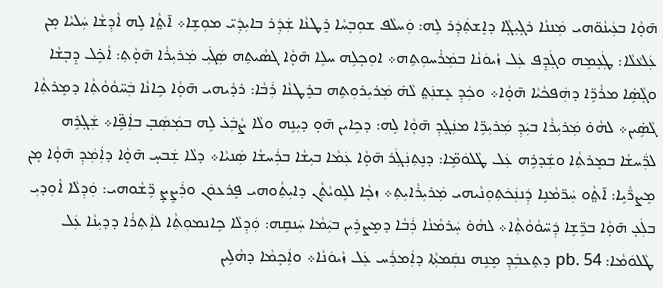ܗ̄ܘ̣ܵܐ ܒܥܲܝܢܵܘ̈ܗܝ ܡܲܢܢܵܐ ܪܓ̣ܝܼܓ̣ܵܐ ܕܐܸܫܬܲܕܲܪ ܠܹܗ: ܘܲܚܠܵܦ ܫܘܼܒ̣ܚܵܐ ܪܸܛܢܵܐ ܫܲܕܲܪ ܒܐܝܼܕܲܝ̈ ܡܘܼܫܹܐ܀ ܐ̄ܬ݀ܵܐ ܠܹܗ ܐܵܕܼܫܵܐ ܚܲܠܝܵܐ ܡ̣ܢ ܥܲܠܥܵܠܵܐ: ܛܲܥ̣ܡܹܗ ܘܓܲܕܸܦ ܥܲܠ ܙܵܝܘܿܢܵܐ ܒܡܲܪܵܚܘܼܬܹܗ܀ ܐܘܼܟ̣ܠܹܗ ܚܠܹܐ ܗ̄ܘ̣ܵܐ ܓܣܵܝܬܹܗ ܣܲܓ݁ܝܼ ܡܲܪܝܼܪܵܐ ܗ̄ܘ̣ܵܬܼ: ܐܵܟܹ̇ܠ ܕܸܒ̣ܫܵܐ ܘܓ̣ܵܣܹ̇ܐ ܡܪܵܪܹ̈ܐ ܕܗܲܦܟܵܝܵܐ ܗ̄ܘ̣ܵܐ܀ ܘܟܲܕܼ ܥܸܫܢܲܬ݀ ܠܵܗ̇ ܡܲܪܝܼܪܘܼܬܹܗ ܒܪܸܛܢܵܐ ܪܲܒܵܐ: ܪܕܵܝܗܝ ܗ̄ܘ̣ܵܐ ܟܹܐܢܵܐ ܒܲܚ̈ܘܵܘܵܬܼܵܐ ܕܡܸܪܬܼܵܐ ܓܵܣܹ̇ܝܢ܀ ܠܗܵܘ̇ ܡܲܪܝܼܪܵܐ ܒܝܲܕܼ ܡܲܪܝܼܪܹ̈ܐ ܡܢܲܓܸܕܼ ܗ̄ܘ̣ܵܐ ܠܹܗ: ܕܟܹܐܝܢ ܗ̄ܘ̣ ܕܝܼܢܹܗ ܘܠܵܐ ܨܵܒܲܥ̇ ܠܹܗ ܒܡܲܣܲܒ̣ ܒܐܲܦܹ̈ܐ܀ ܫܲܓ̣ܪܹܗ ܠܪ̈ܲܚܫܵܐ ܒܡܸܪܬܼܵܐ ܘܫܲܕܪܹܗ ܥܲܠ ܛܵܠܘܿܡܹ̈ܐ: ܕܢܸܬܼܢܲܓܲܪ ܗ̄ܘ̣ܵܐ ܥܲܡܵܐ ܒܝܼܫܵܐ ܒܪܲܚܫܵܐ ܣܲܢܝܵܐ܀ ܕܠܵܐ ܫܲܒܚ̣ ܗ̄ܘ̣ܵܐ ܕܐܲܡܲܕܼ ܗ̄ܘ̣ܵܐ ܡ̣ܢ ܡܸܨܪ̈ܵܝܹܐ: ܐ̄ܬ݀ܵܘ ܚܲܪ̈ܡܵܢܹܐ ܕܲܢܢܲܟ݁ܬܼܘܼܢܵܝܗܝ ܡܲܪܝܼܪܵܐܝܼܬܼ܀ ܙܟ̣ܵܐ ܠܠܹܘܝܵܬܼܵܢ ܕܐܝܼܬܼܵܘܗܝ ܦܸܪܥܘܿܢ ܘܪܲܨܹܨ̣ ܪܹ̈ܫܵܘܗܝ: ܘܲܕܼܠܵܐ ܐܵܘܼܕܝܼ ܒܠܲܥ̣ ܗ̄ܘ̣ܵܐ ܒܪܹ̈ܫܹܐ ܕܲܚ̈ܘܵܘܵܬܼܵܐ܀ ܠܗܵܘ̇ ܚܲܪܡܵܢܵܐ ܪܲܒܵܐ ܕܡܸܨܪܹܝܢ ܒܝܲܡܵܐ ܚܲܢܩܹܗ: ܘܲܕܼܠܵܐ ܟܹܐܢܡܘܼܬܼܵܐ ܠܐܲܬܼܪܵܐ ܕܕܝܼܢܵܐ ܥܲܠ ܛܵܠܘܿܡܵܐ: pb. 54 ܕܬܸܥܒܲܕܼ ܡܸܢܹܗ ܢܩܲܡܬܼܵܐ ܕܐܲܡܪܲܚ ܥܲܠ ܙܵܝܘܿܢܵܐ܀ ܘܐܲܟ̣ܡܵܐ ܕܗܵܠܹܝܢ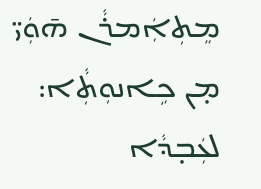ܡܸܬܼܐܲܡܪܵܢ ܗ̄ܘܲܝ̈ ܡ̣ܢ ܟܹܐܢܘܼܬܼܵܐ: ܠܥܲܒ̣ܕܵܐ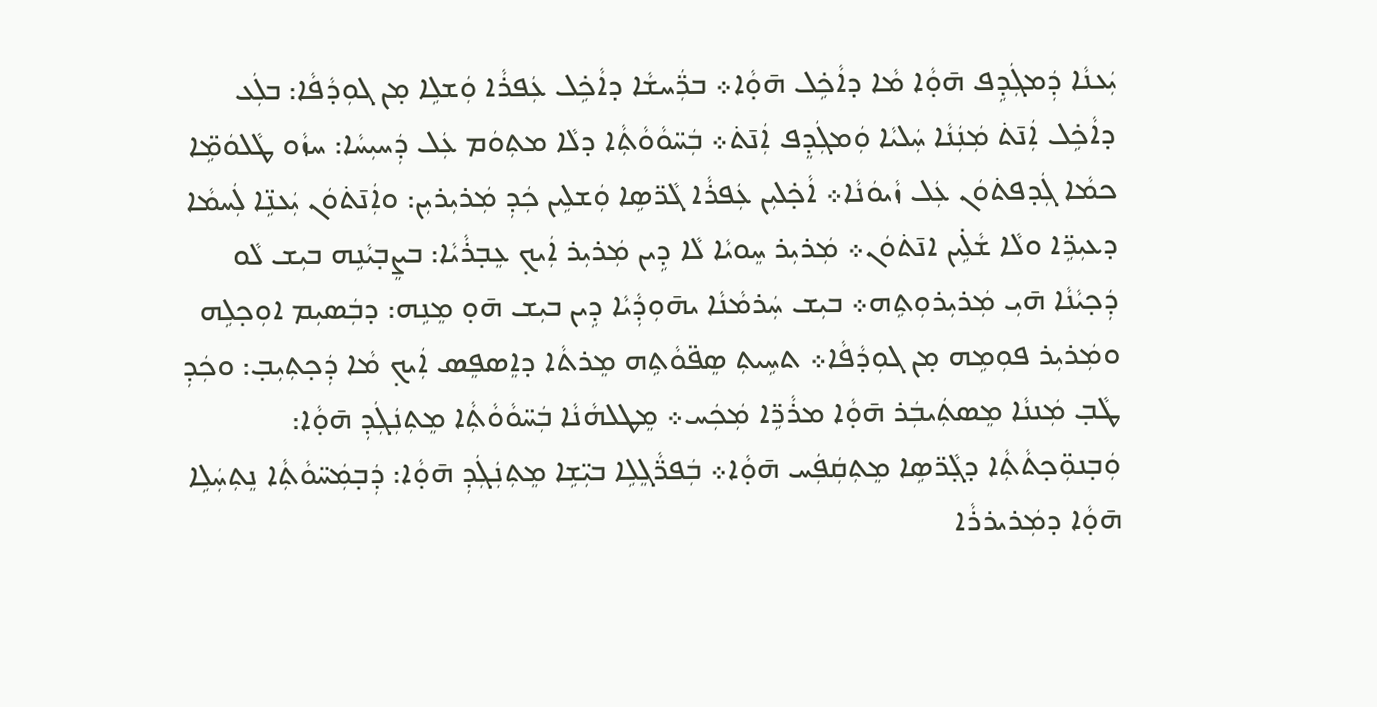ܝܲܥܢܵܐ ܕܲܡܓܲܕܹܦ ܗ̄ܘ̣ܵܐ ܡܵܐ ܕܐܵܟܹ̇ܠ ܗ̄ܘ̣ܵܐ܀ ܒܪ̈ܲܚܫܵܐ ܕܐܵܟܹ̇ܠ ܥܲܦܪܵܐ ܘܲܫܠܹܐ ܡ̣ܢ ܓܘܼܕܵܦܵܐ: ܒܠܲܥ ܕܐܵܟܹ̇ܠ ܐܲܢ̄ܬ݁ ܡܲܢܲܢܵܐ ܚܲܠܝܵܐ ܘܲܡܓܲܕܸܦ ܐܲܢ̄ܬ݁܀ ܒܲܚ̈ܘܵܘܵܬܼܵܐ ܕܠܵܐ ܡܬܼܘܿܡ ܥܲܠ ܕܲܚܝܼܚܵܐ: ܚܙܵܘ ܛܵܠܘܿܡܹ̈ܐ ܟܡܵܐ ܓܲܕܦܬ݁ܘܿܢ ܥܲܠ ܙܵܝܘܿܢܵܐ܀ ܐܵܟ̣̇ܠܝܼܢ ܥܲܦܪܵܐ ܓܵܪ̈ܣܹܐ ܘܲܫܠܹܝܢ ܟܲܕܼ ܡܲܪܝܼܪܝܼܢ: ܘܐܲܢ̄ܬ݁ܘܿܢ ܝܲܥܢܹ̈ܐ ܠܲܚܡܵܐ ܕܥܝܼܪܹ̈ܐ ܘܠܵܐ ܫܵܠܹ̇ܝܢ ܐܢ̄ܬ݁ܘܿܢ܀ ܡܲܪܝܼܪ ܚܸܘܝܵܐ ܠܵܐ ܕܹܝܢ ܡܲܪܝܼܪ ܐܲܝܟ̣ ܥܸܒ̣ܪܵܝܵܐ: ܒܨܸܒ̣ܝܵܢܹܗ ܒܝܼܫ ܠܵܘ ܕܲܟ̣ܝܵܢܵܐ ܗ̄ܝܼ ܡܲܪܝܼܪܘܼܬܹܗ܀ ܒܝܼܫ ܚܲܪܡܵܢܵܐ ܝܗ̄ܘܼܕܼܵܝܵܐ ܕܹܝܢ ܒܝܼܫ ܗ̄ܘ̣ ܡܸܢܹܗ: ܕܒܲܣܝܼܡ ܐܘܼܟ̣ܠܹܗ ܘܡܲܪܝܼܪ ܦܘܼܡܹܗ ܡ̣ܢ ܓܘܼܕܵܦܵܐ܀ ܬܚܹܝܬܼ ܣܸܦ̈ܘܵܬܹܗ ܡܸܪܬܵܐ ܕܐܸܣܦܸܣ ܐܲܝܟ̣ ܡܵܐ ܕܲܟ̣ܬܼܝܼܒ̣: ܘܟܲܕܼ ܛܵܒ̣ ܡܲܢܢܵܐ ܡܸܣܬܲܝܒܲܪ ܗ̄ܘ̣ܵܐ ܡܪܵܪܹ̈ܐ ܡܲܟܲܚ܀ ܡܸܛܠܗܵܢܵܐ ܒܲܚ̈ܘܵܘܵܬܼܵܐ ܡܸܬܼܢܲܓܲܕܼ ܗ̄ܘ̣ܵܐ: ܘܲܒ̣ܢܘܼ̈ܟ̣ܬܵܬܼܵܐ ܕܓ̣ܵܪ̈ܣܹܐ ܡܸܬܼܩܲܦܲܚ ܗ̄ܘ̣ܵܐ܀ ܒܲܦܪ̈ܵܓܸܠܹܐ ܒܝܼ̈ܫܹܐ ܡܸܬܼܢܲܓܲܕܼ ܗ̄ܘ̣ܵܐ: ܕܲܒ̣ܡܲܚ̈ܘܵܬܼܵܐ ܢܸܬܼܚܲܠܹܐ ܗ̄ܘ̣ܵܐ ܕܡܲܪܝܪܪܵܐ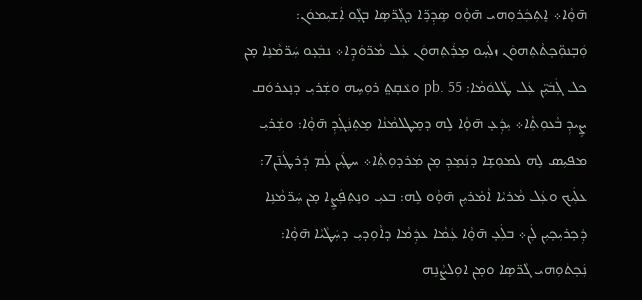ܗ̄ܘ̣ܵܐ܀ ܐܸܬܼܟܲܪܘܼܗܝ ܗ̄ܘ̣ܵܘ ܣܸܕܼܪܹ̈ܐ ܕܓ̣ܵܪ̈ܣܹܐ ܒܓ̣ܵܘ ܐܲܫܝܼܡܘܿܢ: ܘܲܒ̣ܢܘܼ̈ܟ̣ܬܵܬܼܗܘܿܢ ܙܠܲܚ̣ܘ ܡܸܪܲܬܼܗܘܿܢ ܥܲܠ ܡܵܪ̈ܘܿܕܹܐ܀ ܢܒܲܥ̣ܘ ܚܲܪ̈ܡܵܢܹܐ ܡ̣ܢ ܟܠ ܓܲܒ݁ܝܼ̈ܢ ܥܲܠ ܛܵܠܘܿܡܵܐ: pb. 55 ܘܥܵܩ̣ܬ݀ ܪܘܼܚܹܗ ܘܫܲܪܝܼ ܕܢܸܥܪܘܿܩ ܨܹܝܕܼ ܒܵܥܘܼܬܼܵܐ܀ ܝܼܕܲܥ̣ ܗ̄ܘ̣ܵܐ ܠܹܗ ܕܡܸܛܠܡܵܢܵܐ ܡܸܬܼܢܲܓܲܕܼ ܗ̄ܘ̣ܵܐ: ܘܫܲܪܝܼ ܡܦܝܼܣ ܠܹܗ ܠܡܘܼܫܹܐ ܕܢܲܡܸܕܼ ܡ̣ܢ ܡܲܪܕܘܼܬܼܵܐ܀ ܚܛܲܝܢ ܠܲܡ ܕܲܪܛܲܢ̄ܢ7: ܥܠܲܝܟ ܘܥܲܠ ܡܵܪܝܵܐ ܐܵܡ̇ܪܝܼܢ ܗ̄ܘ̣ܵܘ ܠܹܗ: ܒܥܝܼ ܘܢܸܬܼܦܲܨܹܐ ܡ̣ܢ ܚܲܪ̈ܡܵܢܹܐ ܕܲܟ̣ܪܝܼܟ̣ܝܼܢ ܠܲܢ܀ ܒܠܲܥ̣ ܗ̄ܘ̣ܵܐ ܥܲܡܵܐ ܥܕܲܡܵܐ ܕܐܵܘܼܕܝܼ ܕܚܲܛܵܝܵܐ ܗ̄ܘ̣ܵܐ: ܢܲܟ̣ܬ݁ܘܼܗܝ ܓܵܪ̈ܣܹܐ ܘܡ̣ܢ ܐܘܼܠܨܵܢܹܗ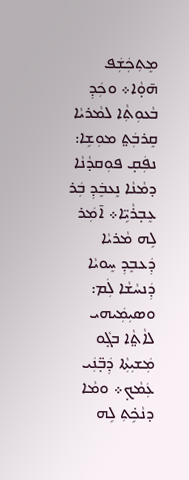ܡܸܬܼܟܲܫܲܦ ܗ̄ܘ̣ܵܐ܀ ܘܟܲܕܼ ܒܵܥܘܼܬܼܵܐ ܠܡܵܪܝܵܐ ܩܸܪܒܲܬ݀ ܡܘܼܫܹܐ: ܢܦܲܩ̣ ܦܘܼܩܕܵܢܵܐ ܕܡܵܢܵܐ ܢܸܥܒܸ݁ܕܼ ܒܲܪ ܥܸܒ̣ܪܵܝܹ̈ܐ܀ ܐ̄ܡܲܪ ܠܹܗ ܡܵܪܝܵܐ ܕܲܥܒܸܕܼ ܚܸܘܝܵܐ ܕܲܢܚܵܫܵܐ ܠܲܡ: ܘܣܝܼܡܲܝܗܝ ܠܐܵܬ݀ܵܐ ܒܓ̣ܵܘ ܡܲܫܝܼܬܼܵܐ ܕܲܒ̣̈ܢܲܝ ܥܲܡܵܟ̣܀ ܘܡܵܐ ܕܢܵܟܹ̇ܬܼ ܠܹܗ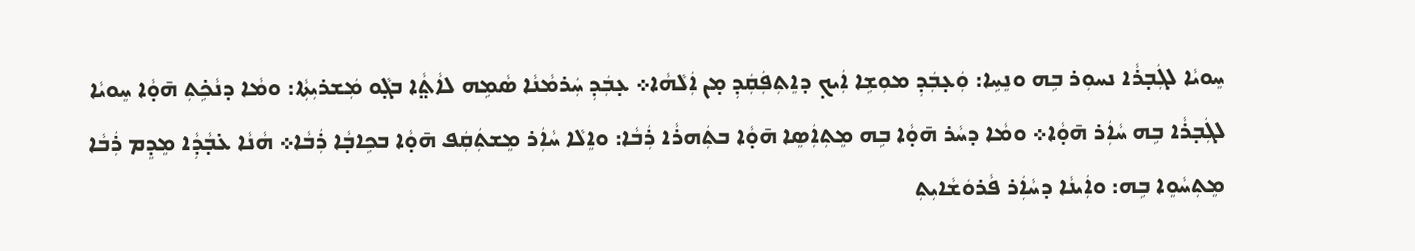ܚܸܘܝܵܐ ܠܓܲܒ̣ܪܵܐ ܢܚܘܼܪ ܒܹܗ ܘܢܸܚܹܐ: ܘܲܥ̣ܒܲܕܼ ܡܘܼܫܹܐ ܐܲܝܟ̣ ܕܐܸܬܼܦܲܩܲܕܼ ܡ̣ܢ ܐܲܠܵܗܵܐ܀ ܥ̣ܒܲܕܼ ܚܲܪܡܵܢܵܐ ܣܵܡܹܗ ܠܐܵܬ݀ܵܐ ܒܓ̣ܵܘ ܡܲܫܪܝܼܬܼܵܐ: ܘܡܵܐ ܕܢܵܟܹ̇ܬܼ ܗ̄ܘ̣ܵܐ ܚܸܘܝܵܐ ܠܓܲܒ̣ܪܵܐ ܒܹܗ ܚܵܐܲܪ ܗ̄ܘ̣ܵܐ܀ ܘܡܵܐ ܕܚܵܪ ܗ̄ܘ̣ܵܐ ܒܹܗ ܡܸܬܼܐܲܣܸܐ ܗ̄ܘ̣ܵܐ ܒܬܲܗܪܵܐ ܪܲܒܵܐ: ܘܐܸܠܵܐ ܚܵܐܲܪ ܡܸܫܬܲܩܲܦ ܗ̄ܘ̣ܵܐ ܒܟܹܐܒ̣ܵܐ ܪܲܒܵܐ܀ ܗܵܢܵܐ ܥ̇ܒ̣ܵܕܼܵܐ ܡܸܕܸܡ ܪܲܒܵܐ ܡܸܬܼܚܵܘܸܐ ܒܹܗ: ܘܐܲܝܢܵܐ ܕܚܵܐܲܪ ܦܵܪܘܿܫܵܐܝܼܬܼ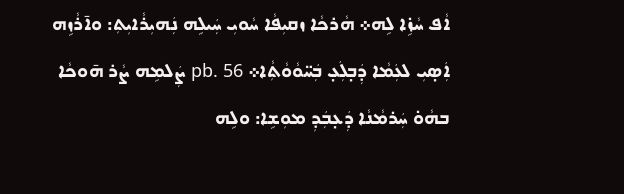ܐܵܦ ܚܵܙܹ̇ܐ ܠܹܗ܀ ܗܵܪܟܵܐ ܙܩܝܼܦܵܐ ܚܵܘܝܼ ܚܲܝܠܹܗ ܢܲܗܝܼܪܵܐܝܼܬܼ: ܘܐ̄ܪܵܙܹܗ ܐܲܣ̣ܝܼ ܠܥܲܡܵܐ ܕܲܒ̣ܠܲܥ̣ ܒܲܚ̈ܘܵܘܵܬܼܵܐ܀ pb. 56 ܨܲܠܡܹܗ ܨܵܪ ܗ̄ܘܟܵܐ ܒܗܵܘ̇ ܚܲܪܡܵܢܵܐ ܕܲܥ̣ܒܲܕܼ ܡܘܼܫܹܐ: ܘܠܹܗ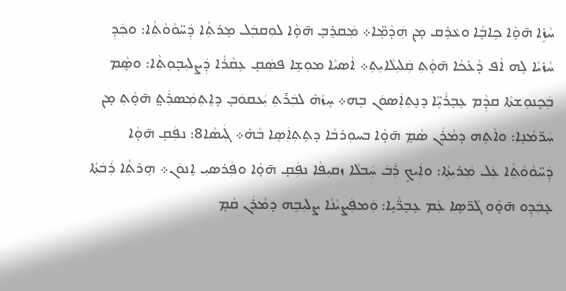ܚܵܙܹ̇ܐ ܗ̄ܘ̣ܵܐ ܟܹܐܒ̣ܵܐ ܘܥܵܪܹܩ ܡ̣ܢ ܗܲܕܵܡܹ̈ܐ܀ ܡܲܩܪܸܒ̣ ܗ̄ܘ̣ܵܐ ܠܘܼܩܒܲܠ ܡܸܪܬܼܵܐ ܕܲܚ̈ܘܵܘܵܬܼܵܐ: ܘܟܲܕܼ ܚܵܙ̇ܝܵܐ ܠܹܗ ܐܵܦ ܕܵܥ̇ܟܵܐ ܗ̄ܘ̣ܵܬܼ ܩܲܠܝܼܠܵܐܝܼܬܼ܀ ܐܵܣܝܵܐ ܡܘܼܫܹܐ ܦܣܲܩ̣ ܥܸܩܵܪܵܐ ܕܲܨܠܝܼܒ̣ܘܼܬܼܵܐ: ܘܣ̣ܵܡ ܒܲܟ̣ܢܘܼܫܬܵܐ ܩܕܼܵܡ ܥܸܒ̣ܪܵܝܹ̈ܐ ܕܢܸܬܼܐܲܣܘܿܢ ܒܹܗ܀ ܚ̣ܙܵܗ̇ ܠܒܲܪ̄ܬܼ ܝܲܥܩܘܿܒ̣ ܕܐܸܬܼܡܲܣܪܲܬ݀ ܗ̄ܘ̣ܵܬܼ ܡ̣ܢ ܚܲܪ̈ܡܵܢܹܐ: ܘܐܵܬܹܗ ܕܡܵܪܲܢ ܣܵܡ̣ ܗ̄ܘ̣ܵܐ ܒܚܘܼܪܒܵܐ ܕܬܸܬܼܐܲܣܸܐ ܒܵܗ̇܀ ܓܲܝܣܵܐ8: ܢܦܲܩ̣ ܗ̄ܘ̣ܵܐ ܕܲܚ̈ܘܵܘܵܬܼܵܐ ܥܲܠ ܡܲܪܝܼܬܼܵܐ: ܘܐܲܝܟ̣ ܪܲܒ݁ ܚܲܒܠܵܐ ܙܩܝܼܦܵܐ ܢܦܲܩ̣ ܗ̄ܘ̣ܵܐ ܘܦܲܪܣܝܼ ܐܸܢܘܿܢ܀ ܗܸܪܬܼܵܐ ܪܲܒ݁ܬܼܵܐ ܥ̣ܒܲܕܼܘ ܗ̄ܘ̣ܵܘ ܓܵܪ̈ܣܹܐ ܥܲܡ ܥܸܒ̣ܪ̈ܵܝܹܐ: ܘܲܡܦܲܨܝܵܢܵܐ ܨܠܝܼܒܹܗ ܕܡܵܪܲܢ ܩܵܡ̣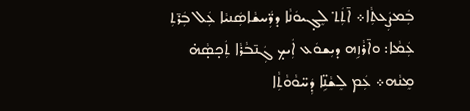ܒܲܡܨܲܥܬܼܵܐ܀ ܐ̄ܬܲܬ݀ ܠܸܓ̣ܝܘܿܢܵܐ ܕܪ̈ܲܚܫܵܐܣܲܢܝܵܐ ܥܲܠ ܒܲܪ̄ܬܼ ܥܲܡܵܐ: ܘܐ̄ܪܵܙܹܗ ܕܝܼܫܘܿܥ ܐܲܝܟ̣ ܓܲܢ̄ܒܵܪܵܐ ܬܲܟ̣ܣ̣ܵܗ̇ ܡܸܢܵܗ܀ ܥܲܡ ܠܸܫܵܢܹ̈ܐ ܕܲܚ̈ܘܵܘܵܬܼܵܐ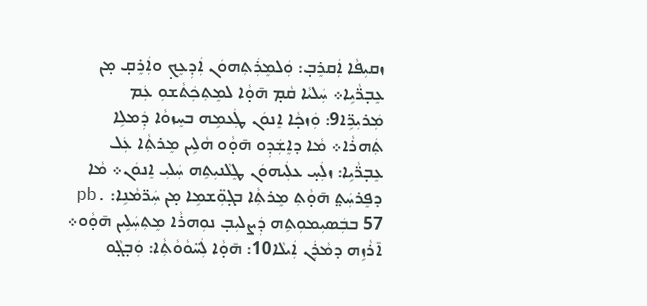ܙܩܝܼܦܵܐ ܐܲܩܪܸܒ̣: ܘܲܠܡܸܪܲܬܼܗܘܿܢ ܐܲܕܼܥܸܟ̣ ܘܐܲܪܸܩ̣ ܡ̣ܢ ܥܸܒ̣ܪ̈ܵܝܹܐ܀ ܚܲܠܝܵܐ ܩܵܡ̣ ܗ̄ܘ̣ܵܐ ܠܡܸܬܼܟܲܬܵܫܘܼ ܥܲܡ ܡܲܪܝܼܪܹ̈ܐ9: ܘܲܙܟ̣ܵܐ ܐܸܢܘܿܢ ܛܲܥܡܹܗ ܒܚܸܙܘܵܐ ܕܲܡܠܹܐ ܬܲܗܪܵܐ܀ ܡܵܐ ܕܐܸܫܲܕܼܘ ܗ̄ܘ̣ܵܘ ܗܵܠܹܝܢ ܡܸܪܬܼܵܐ ܥܲܠ ܥܸܒ̣ܪ̈ܵܝܹܐ: ܙܠܲܚ̣ ܥܠܲܝܗܘܿܢ ܛܸܠܵܢܝܼܬܹܗ ܚܲܠܝܼ ܐܸܢܘܿܢ܀ ܡܵܐ ܕܦܸܪܚܲܬ݀ ܗ̄ܘ̣ܵܬܼ ܡܸܪܬܼܵܐ ܒܓ̣ܘܼ̈ܫܡܹܐ ܡ̣ܢ ܚܲܪ̈ܡܵܢܹܐ: pb. 57 ܒܒܲܣܝܼܡܘܼܬܹܗ ܕܲܨܠܝܼܒ̣ ܢܘܼܗܪܵܐ ܡܸܬܼܚܲܠܹܝܢ ܗ̄ܘ̣ܵܘ܀ ܐ̄ܪܵܙܹܗ ܕܡܵܪܲܢ ܐܲܝܠܵܐ10: ܗ̄ܘ̣ܵܐ ܠܲܚ̈ܘܵܘܵܬܼܵܐ: ܘܲܒ̣ܓ̣ܵܘ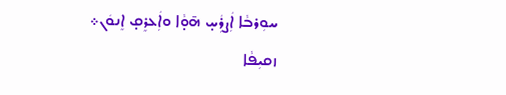ܚܘܼܪܒܵܐ ܐܲܨܪܲܚ̣ ܗ̄ܘ̣ܵܐ ܘܐܲܥܪܸܩ̣ ܐܸܢܘܿܢ܀ ܙܩܝܼܦܵܐ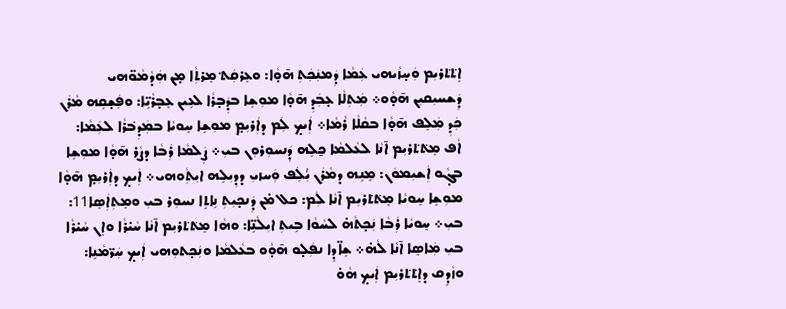ܐܸܬ݁ܬ݁ܪܝܼܡ ܘܲܚ̣ܙܵܝܗܝ ܥܲܡܵܐ ܕܲܡܢܲܟܲܬܼ ܗ̄ܘ̣ܵܐ: ܘܥܸܪܩܲܬ݀ ܡܸܪܬܼܵܐ ܡ̣ܢ ܗܲܕܵܡܵܘ̈ܗܝ ܕܲܫܚܝܼܩܝܼܢ ܗ̄ܘ̣ܵܘ܀ ܡܲܬܼܠܵܐ ܥ̣ܒܲܕܼ ܗ̄ܘ̣ܵܐ ܡܘܼܫܹܐ ܒܕܲܒ̣ܪܵܐ ܠܥܹܝܢ ܥܸܒ̣ܪܵܝܹ̈ܐ: ܘܦܲܫ̣ܩܹܗ ܡܵܪܲܢ ܟܲܕܼ ܡܲܠܸܦ ܗ̄ܘ̣ܵܐ ܒܩܵܠܵܐ ܪܵܡܵܐ܀ ܐܲܝܟ̣ ܠܲܡ ܕܐܲܪܝܼܡ̣ ܡܘܼܫܹܐ ܚܸܘܝܵܐ ܒܡܲܕܼܒ݁ܪܵܐ ܠܥܲܡܵܐ: ܐܵܦ ܡܸܬ݁ܬ݁ܪܝܼܡ ܐ̄ܢܵܐ ܠܥܵܠܡܵܐ ܟ̱ܠܹܗ ܕܲܢܚܘܼܪܘܼܢ ܒܝܼ܀ ܨܲܠܡܵܐ ܪܲܒܵܐ ܕܨܵܪ ܗ̄ܘ̣ܵܐ ܡܘܼܫܹܐ ܒܓ̣ܵܘ ܐܲܫܝܼܡܘܿܢ: ܡܸܢܹܗ ܕܡܵܪܲܢ ܝܑܼܠܲܦ ܘܲܚܙܝܼ ܕܕܼܝܼܠܹܗ ܐܝܼܬܼܵܘܗܝ܀ ܐܲܝܟ̣ ܕܐܲܪܝܼܡ̣ ܗ̄ܘ̣ܵܐ ܡܘܼܫܹܐ ܚܸܘܝܵܐ ܡܸܬ݁ܬ݁ܪܝܼܡ ܐ̄ܢܵܐ ܠܲܡ: ܟܠ ܡ̇ܢ ܕܲܢܟ̣ܝܼܬܼ ܢܹܐܬܹܐ ܢܚܘܼܪ ܒܝܼ ܘܡܸܬܼܐܲܣܸܐ11: ܒܝܼ܀ ܚܸܘܝܵܐ ܪܲܒܵܐ ܢܲܟ̣ܬܵܗ̇ ܠܚܵܘܵܐ ܒܹܝܬܼ ܐܝܼܠܵܢܹ̈ܐ: ܘܗܵܐ ܡܸܬ݁ܬ݁ܪܝܼܡ ܐ̄ܢܵܐ ܚܵܝ̇ܪܵܐ ܘܐܸܢ ܚܵܝ̇ܪܵܐ ܒܝܼ ܡܲܐܣܸܐ ܐ̄ܢܵܐ ܠܵܗ̇܀ ܫܹܐ̈ܕܹܐ ܢܦܲܠ̣ܘ ܗ̄ܘ̣ܵܘ ܒܥܵܠܡܵܐ ܘܢܲܟ̣ܬܘܼܗܝ ܐܲܝܟ̣ ܚܲܪ̈ܡܵܢܹܐ: ܘܙܵܕܹܩ ܕܐܸܬ݁ܬ݁ܪܝܼܡ ܐܲܝܟ̣ ܗܵܘ̇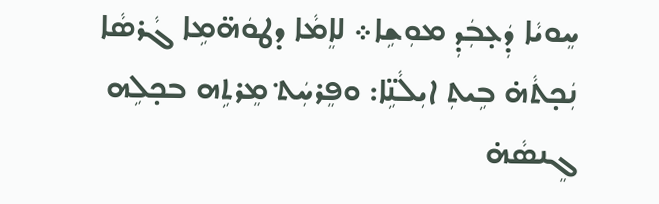ܚܸܘܝܵܐ ܕܲܥ̣ܒܲܕܼ ܡܘܼܫܹܐ܀ ܠܐܸܡܵܐ ܕܛܘܿܗ̈ܡܹܐ ܓܵܪܣܵܐ ܢܲܟ̣ܬܵܗ̇ ܒܹܝܬܼ ܐܝܼܠܵܢܹ̈ܐ: ܘܦܸܪܚܲܬ݀ ܡܸܪܬܹܗ ܒܟ̣ܠܹܗ ܓܸܢܣܵܗ̇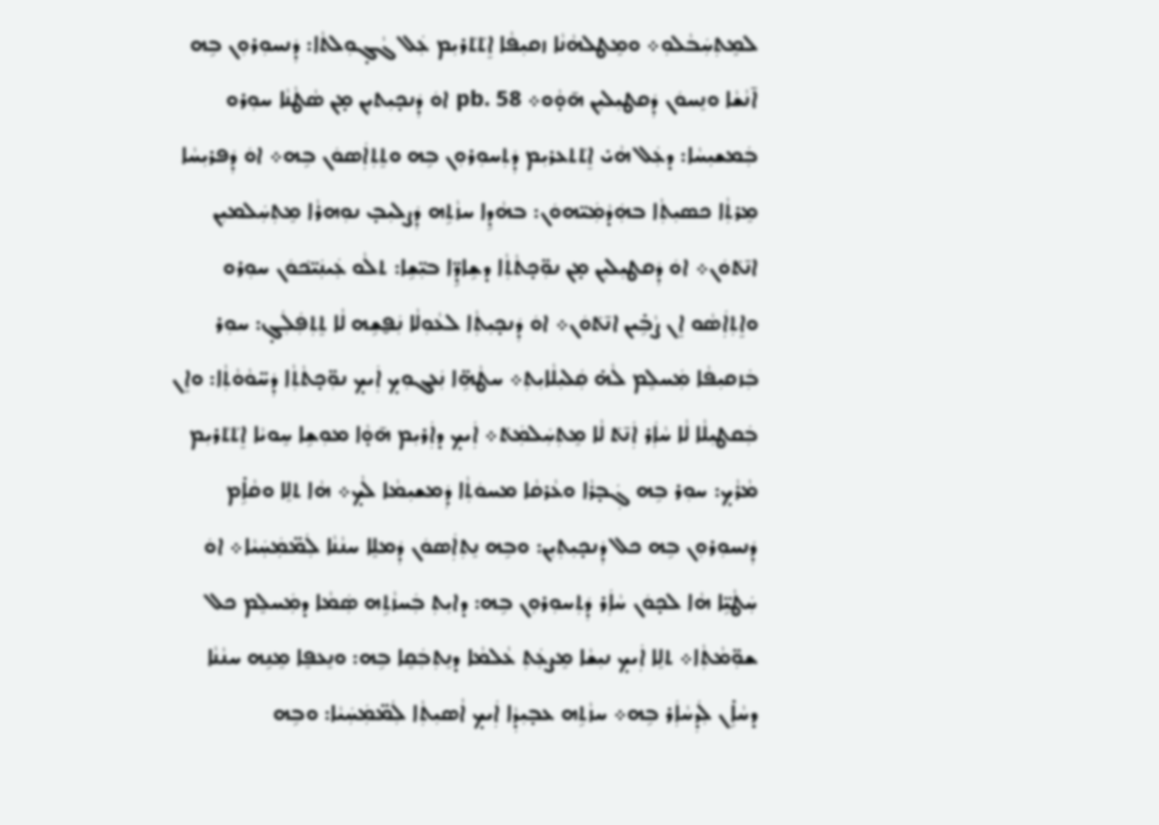ܠܡܸܬܼܚܲܒܵܠܘܼ܀ ܘܡܸܛܠܗܵܢܵܐ ܙܩܝܼܦܵܐ ܐܸܬ݁ܬ݁ܪܝܼܡ ܥܲܠ ܓܵܓ̣ܘܼܠܬܵܐ: ܕܲܢܚܘܼܪܘܼܢ ܒܹܗ ܐ̄ܢܵܫܵܐ ܘܢܸܚܘܿܢ ܕܲܩܛܝܼܠܝܼܢ ܗ̄ܘ̣ܵܘ܀ pb. 58 ܐܘܿ ܕܲܢܟ̣ܝܼܬܝܼܢ ܡ̣ܢ ܣܵܛܵܢܵܐ ܚܘܼܪܘ ܒܲܡܫܝܼܚܵܐ: ܕܥܲܠ ܗܵܝ̇ ܐܸܬ݁ܬܥܪܝܼܡ ܕܲܬܼܚܘܼܪܘܼܢ ܒܹܗ ܘܬܸܬܼܐܲܣܘܿܢ ܒܹܗ܀ ܐܘܿ ܕܲܦܪܝܼܚܵܐ ܡܸܪܬܼܵܐ ܟܣܝܼܬܼܵܐ ܒܗܲܕܵܡܲܝ̈ܗܘܿܢ: ܒܗܵܕܹܐ ܚܙܵܬܹܗ ܕܲܨܠܝܼܒ̣ ܢܘܼܗܪܵܐ ܡܸܬܼܚܲܠܡܝܼܢ ܐܢ̄ܬ݁ܘܿܢ܀ ܐܘܿ ܕܲܩܛܝܼܠܝܼܢ ܡ̣ܢ ܢܘܼ̈ܟ̣ܬܵܬܼܵܐ ܕܫܹܐܕܹ̈ܐ ܒܝܼ̈ܫܹܐ: ܬܠܵܘ ܥܲܝܢܲܝ̈ܟ݁ܘܿܢ ܚܘܼܪܘ ܘܐܸܬܼܐܲܣܵܘ ܐܸܢ ܨܵܒܹ̇ܝܢ ܐܢ̄ܬ݁ܘܿܢ܀ ܐܘܿ ܕܲܢܟ̣ܝܼܬܼܵܐ ܠܥܵܘܼܠܵܐ ܢܲܦ̮ܫܹܗ ܠܵܐ ܬܸܬܼܦܲܠܲܓ̣: ܚܘܼܪ ܒܲܙܩܝܼܦܵܐ ܡܲܚܠܸܡ ܠܵܗ̇ ܩܲܠܝܼܠܵܐܝܼܬܼ܀ ܚܛܵܗܹ̈ܐ ܢܲܥܓܘܼܟ̣ ܐܲܝܟ̣ ܢܘܼ̈ܟ̣ܬܵܬܼܵܐ ܕܲܚ̈ܘܵܘܵܬܼܵܐ: ܘܐܸܢ ܒܲܩܛܝܼܠܵܐ ܠܵܐ ܚܵܐܲܪ ܐܲܢ̄ܬ݁ ܠܵܐ ܡܸܬܼܚܲܠܡܲܬ݁܀ ܐܲܝܟ̣ ܕܐܲܪܝܼܡ ܗ̄ܘ̣ܵܐ ܡܘܼܫܹܐ ܚܸܘܝܵܐ ܐܸܬ݁ܬ݁ܪܝܼܡ ܡܵܪܵܟ̣: ܚܘܼܪ ܒܹܗ ܓܲܒ̣ܪܵܐ ܘܥܵܪܩܵܐ ܡܚܘܿܬܼܵܐ ܕܲܡܫܝܼܡܵܐ ܠܵܟ̣܀ ܗܵܐ ܬܠܸܐ ܘܩܵܐܹ̇ܡ ܕܲܢܚܘܼܪܘܼܢ ܒܹܗ ܟܠ ܕܲܢܟ̣ܝܼܬܼܝܼܢ: ܘܒܹܗ ܢܸܬܼܐܲܣܘܿܢ ܕܲܡܠܸܐ ܚܢܵܢܵܐ ܠܲܡ̈ܡܲܚܲܝܵܐ܀ ܐܘܿ ܚܲܛܵܝܹ̈ܐ ܗܵܐ ܠܟ̣ܘܿܢ ܚܵܐܲܪ ܕܲܬܼܚܘܼܪܘܼܢ ܒܹܗ: ܕܐܝܼܬܼ ܒܲܚܙܵܬܹܗ ܣܲܡܵܐ ܕܡܲܚܠܸܡ ܟܠ ܫܘܼ̈ܡܵܬܼܵܐ܀ ܬܠܸܐ ܐܲܝܟ̣ ܢܝܼܫܵܐ ܡܸܨܥܲܬܼ ܥܵܠܡܵܐ ܕܢܸܬܼܒܲܩܸܐ ܒܹܗ: ܘܢܸܥܦܸܐ ܡܸܢܹܗ ܚܢܵܢܵܐ ܕܚܵܐܹ̇ܢ ܠܲܕܼܚܵܐܲܪ ܒܹܗ܀ ܚܙܵܬܹܗ ܥܒ̣ܝܼܕܼܵܐ ܐܲܝܟ̣ ܐܵܣܝܼܬܼܵܐ ܠܲܡ̈ܡܲܚܲܝܵܐ: ܘܒܹܗ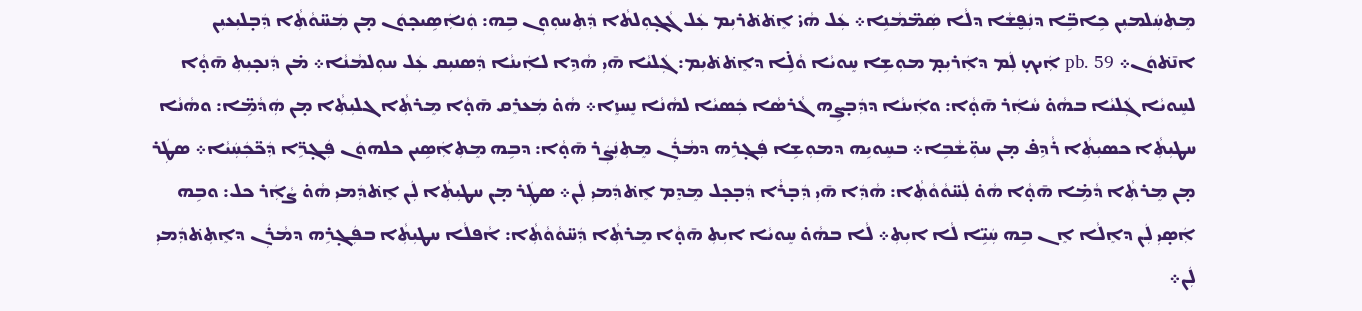ܡܸܬܼܚܲܠܡܝܼܢ ܟܹܐܒܹ̈ܐ ܕܢܲܦ̮ܫܵܐ ܕܠܵܐ ܣܲܡ̈ܡܵܢܹܐ܀ ܥܲܠ ܗܵܝ̇ ܐܸܬ݁ܬ݁ܪܝܼܡ ܥܲܠ ܓܵܓ̣ܘܼܠܬܵܐ ܕܲܬܼܚܘܼܘܼܢ ܒܹܗ: ܘܲܢܐܲܣܹܝܟ̣ܘܿܢ ܡ̣ܢ ܡܲܚ̈ܘܵܬܼܵܐ ܕܲܒ̣ܠܝܼܥܝܼܢ ܐܢ̄ܬ݁ܘܿܢ܀ pb. 59 ܐܲܝܟ̣ ܠܲܡ ܕܐܲܪܝܼܡ̣ ܡܘܼܫܹܐ ܚܸܘܝܵܐ ܘܵܠܹ̇ܐ ܕܐܸܬ݁ܬ݁ܝܼܡ: ܓܲܠܝܵܐ ܗ̄ܝܼ ܗܵܕܹܐ ܠܐܲܝܢܵܐ ܕܲܣܢܝܼܩ ܥܲܠ ܚܘܼܠܡܵܢܵܐ܀ ܡ̇ܢ ܕܲܢܟ̣ܝܼܬܼ ܗ̄ܘ̣ܵܐ ܠܚܸܘܝܵܐ ܓܲܠܝܵܐ ܒܗܵܘ̇ ܚܵܐܲܪ ܗ̄ܘ̣ܵܐ: ܘܐܲܝܢܵܐ ܕܕܲܒ̣ܨܹܗ ܓܵܪܣܵܐ ܟܲܣܝܵܐ ܠܗܵܢܵܐ ܢܸܚܙܸܐ܀ ܗܵܘ̇ ܡܲܥܪܸܩ ܗ̄ܘ̣ܵܐ ܡܸܪܬܼܵܐ ܓܠܝܼܬܼܵܐ ܡ̣ܢ ܗܲܕܵܡܹ̈ܐ: ܘܗܵܢܵܐ ܚܛܝܼܬܼܵܐ ܟܣܝܼܬܼܵܐ ܪܵܕܹܦ̇ ܡ̣ܢ ܚܘܼ̈ܫܵܒܹܐ܀ ܒܚܸܘܝܹܗ ܕܡܘܼܫܹܐ ܦܲܓ̣ܪܹܗ ܕܡܵܪܲܢ ܡܸܬܼܢܲܨܲܪ ܗ̄ܘ̣ܵܐ: ܕܒܹܗ ܡܸܬܼܐܲܣܹܝܢ ܟܠܗܘܿܢ ܦܲܓ̣ܪܹ̈ܐ ܕܲܟ̈ܟܲܚܲܝܵܐ܀ ܣܛܲܪ ܡ̣ܢ ܡܸܪܬܼܵܐ ܕܵܡܹ̇ܐ ܗ̄ܘ̣ܵܐ ܗܵܘ̇ ܠܲܚ̈ܘܵܘܵܬܼܵܐ: ܗܵܕܲܐ ܗ̄ܝܼ ܕܲܒ̣ܪܵܐ ܕܲܒ̣ܟ̣ܠ ܡܸܕܸܡ ܐܸܬ݁ܕܲܡܝܼ ܠܲܢ܀ ܣܛܲܪ ܡ̣ܢ ܚܛܝܼܬܼܵܐ ܠܲܢ ܐܸܬ݁ܕܲܡܝܼ ܗܵܘ̇ ܨܵܐܲܪ ܟܠ: ܘܒܹܗ ܐܲܣ̣ܝܼ ܠܲܢ ܕܐܸܠܵܐ ܐܸܢ ܒܹܗ ܚܲܝܹ̈ܐ ܠܵܐ ܐܝܼܬܼ܀ ܠܵܐ ܒܗܵܘ̇ ܚܸܘܝܵܐ ܐܝܼܬܼ ܗ̄ܘ̣ܵܐ ܡܸܪܬܼܵܐ ܕܲܚ̈ܘܵܘܵܬܼܵܐ: ܐܵܦܠܵܐ ܚܛܝܼܬܼܵܐ ܒܦܲܓ̣ܪܹܗ ܕܡܵܪܲܢ ܕܐܸܬܼܬ݁ܕܲܡܝܼ ܠܲܢ܀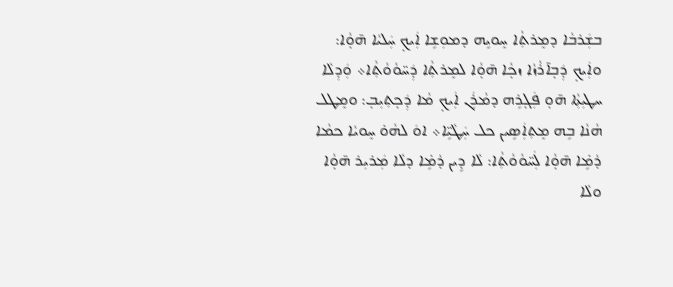ܒܫܲܪܒܵܐ ܕܡܸܪܬܼܵܐ ܚܸܘܝܹܗ ܕܡܘܼܫܹܐ ܐܲܝܟ̣ ܚܲܠܝܵܐ ܗ̄ܘ̣ܵܐ: ܘܐܲܝܟ̣ ܕܲܒ̣ܐ̄ܪܵܙܵܐ ܙܟ̣ܵܐ ܗ̄ܘ̣ܵܐ ܠܡܸܪܬܼܵܐ ܕܲܚ̈ܘܵܘܵܬܼܵܐ܀ ܘܲܕܼܠܵܐ ܚܛܝܼܬܼܵܐ ܗ̄ܘ̣ ܦܲܓ̣ܪܹܗ ܕܡܵܪܲܢ ܐܲܝܟ̣ ܡܵܐ ܕܲܟ̣ܬܼܝܼܒ̣: ܘܡܸܛܠ ܗܵܢܵܐ ܒܹܗ ܡܸܬܼܐܲܣܹܝܢ ܟܠ ܚܲܛܵܝܹ̈ܐ܀ ܐܘܿ ܠܗܵܘ̇ ܚܸܘܝܵܐ ܟܡܵܐ ܕܵܡܹ̇ܐ ܗ̄ܘ̣ܵܐ ܠܲܚ̈ܘܵܘܵܬܼܵܐ: ܠܵܐ ܕܹܝܢ ܕܵܡܹ̇ܐ ܕܠܵܐ ܡܲܪܝܼܪ ܗ̄ܘ̣ܵܐ ܘܠܵܐ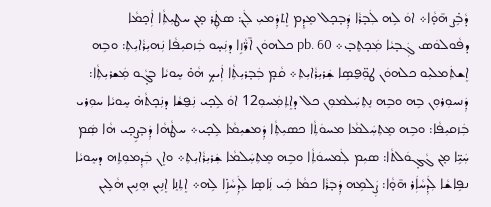ܕܵܒܹ̇ܨ ܗ̄ܘ̣ܵܐ܀ ܐܘܿ ܠܹܗ ܠܲܒ̣ܪܵܐ ܕܲܒ̣ܟ̣ܠ ܡܸܕܸܡ ܐܸܬ݁ܕܲܡܝܼ ܠܲܢ: ܣܛܲܪ ܡ̣ܢ ܚܛܝܼܬܼܵܐ ܐܲܟ̣ܡܵܐ ܕܦܵܘܠܘܿܣ ܓܲܒ̣ܝܵܐ ܡܲܟ̣ܬܸܒ̣܀ pb. 60 ܟܠܗܘܿܢ ܐ̄ܪ̈ܵܙܹܐ ܕܢܲܚ̣ܘ ܒܲܙܩܝܼܦܵܐ ܢܲܗܝܼܪܵܐܝܼܬܼ: ܘܒܹܗ ܐܸܫܬܲܡܠܝܼܘ ܟܠܗܘܿܢ ܛܘܼ̈ܦ̮ܣܹܐ ܫܲܪܝܼܪܵܐܝܼܬܼ܀ ܩܵܡ̣ ܒܲܒ̣ܪܝܼܬܼܵܐ ܐܲܝܟ̣ ܗܵܘ̇ ܚܸܘܝܵܐ ܒܓ̣ܵܘ ܡܲܫܪܝܼܬܼܵܐ: ܕܲܢܚܘܼܪܘܼܢ ܒܹܗ ܘܒܹܗ ܢܸܬܼܚܲܠܡܘܼܢ ܟܠ ܕܐܸܬܼܡܲܚܘܼ12 ܐܘܿ ܠܹܟ̣ܝ ܢܲܦ̮ܫܵܐ ܕܢܲܟ̣ܬܵܗ̇ ܚܸܘܝܵܐ ܚܘܼܪܝ ܒܲܙܩܝܼܦܵܐ: ܘܒܹܗ ܡܸܬܼܚܲܠܡܵܐ ܡܚܘܿܬܼܵܐ ܟܣܝܼܬܼܵܐ ܕܲܡܫܝܼܡܵܐ ܠܹܟ̣ܝ܀ ܚܛܵܗܵܐ ܕܲܒ̣ܨܹܟ̣ܝ ܗܵܐ ܣܲܡ ܚܲܝܹ̈ܐ ܡ̣ܢ ܓܵܓ̣ܘܿܠܬܵܐ: ܣܝܼܡ ܠܲܡܚܘܿܬܼܵܐ ܘܒܹܗ ܡܸܬܼܚܲܠܡܵܐ ܫܲܪܝܼܪܵܐܝܼܬܼ܀ ܘܐܸܢ ܒܲܕܼܡܘܼܬܹܗ ܕܚܸܘܝܵܐ ܢܦܹܐܫܵܐ ܠܲܕܼܚܵܐܲܪ ܗ̄ܘ̣ܵܐ: ܨܲܠܡܹܗ ܕܲܒ̣ܪܵܐ ܟܡܵܐ ܟܲܝ ܢܲܐܣܸܐ ܠܲܕܼܚܵܙܹ̇ܐ ܠܹܗ܀ ܐܸܬܼܢܸܐ ܐܸܢܹܝܢ ܗܸܢܹܝܢ ܗܵܠܹܝܢ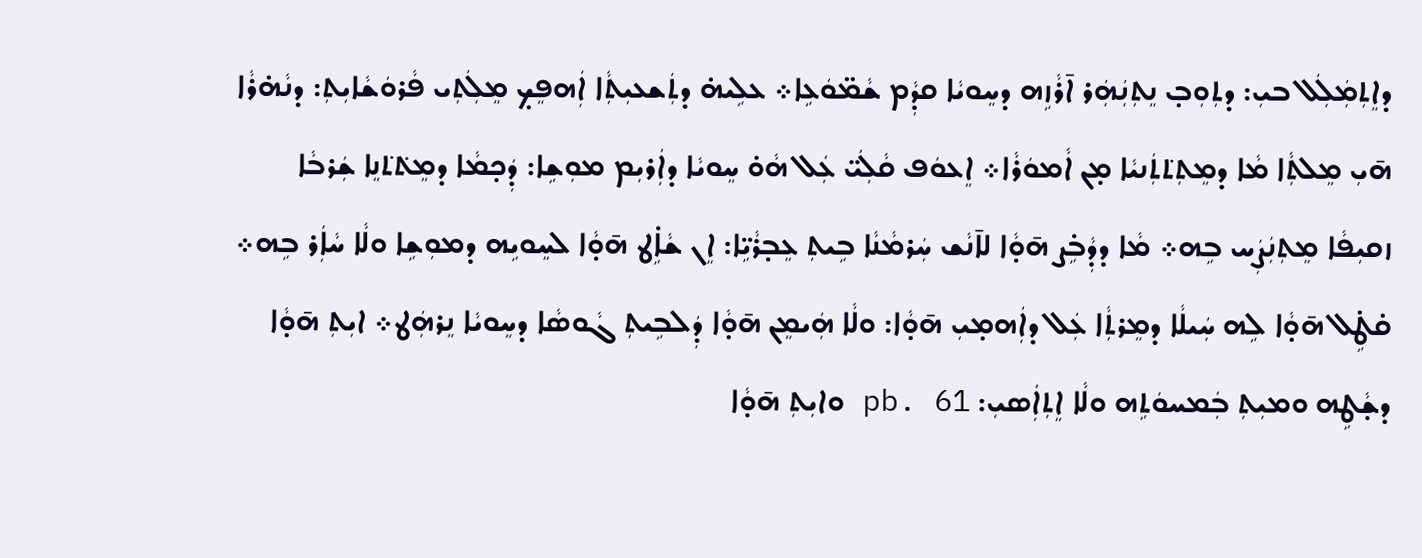ܕܐܸܬܼܡܲܠܲܠ ܒܝܼ: ܕܬܼܘܼܒ̣ ܢܸܬܼܢܲܗܲܪ ܐ̄ܪܵܙܹܗ ܕܚܸܘܝܵܐ ܩܕܼܵܡ ܫܵܡ̈ܘܿܥܹܐ܀ ܥܠܹܝܗ̇ ܕܬܲܫܥܝܼܬܼܵܐ ܐܲܗܦܸܟ̣ ܡܸܠܲܬܼܝ ܦܵܪܘܿܫܵܐܝܼܬܼ: ܕܢܵܗ̇ܪܵܐ ܗ̄ܝܼ ܡܸܠܬܼܵܐ ܡܵܐ ܕܡܸܬܼܬ݁ܬܲܢܝܵܐ ܡ̣ܢ ܐܵܡܘܿܪܵܐ܀ ܐܸܥܘܿܦ ܩܵܠܲܝ̈ ܥܲܠ ܗܵܘ̇ ܚܸܘܝܵܐ ܕܐܲܪܝܼܡ ܡܘܼܫܹܐ: ܕܲܟ̣ܡܵܐ ܕܡܸܬ݁ܬ݁ܢܸܐ ܫܲܪܒܵܐ ܙܩܝܼܦܵܐ ܡܸܬܼܢܲܨܲܚ ܒܹܗ܀ ܡܵܐ ܕܕܼܵܒܹ̇ܨ ܗ̄ܘ̣ܵܐ ܠܐ̄ܢܵܫ ܚܲܪܡܵܢܵܐ ܒܹܝܬܼ ܥܸܒ̣ܪܵܝܹ̈ܐ: ܐܸܢ ܫܵܐܹ̇ܛ ܗ̄ܘ̣ܵܐ ܠܚܸܘܝܹܗ ܕܡܘܼܫܹܐ ܘܠܵܐ ܚܵܐܲܪ ܒܹܗ܀ ܩ̇ܛܹ̇ܠ ܗ̄ܘ̣ܵܐ ܠܹܗ ܚܲܝܠܵܐ ܕܡܸܪܬܼܵܐ ܥܲܠ ܕܐܲܗܡ̣ܝܼ ܗ̄ܘ̣ܵܐ: ܘܠܵܐ ܗܲܝܡܸܢ ܗ̄ܘ̣ܵܐ ܕܲܠܒܹܝܬܼ ܓܵܘܣܵܐ ܕܚܸܘܝܵܐ ܢܸܪܗܲܛ܀ ܐܝܼܬܼ ܗ̄ܘ̣ܵܐ ܕܫ̣ܵܛܹܗ ܘܡܝܼܬܼ ܒܲܡܚܘܿܬܹܗ ܘܠܵܐ ܐܸܬܼܐܲܣܝܼ: pb. 61 ܘܐܝܼܬܼ ܗ̄ܘ̣ܵܐ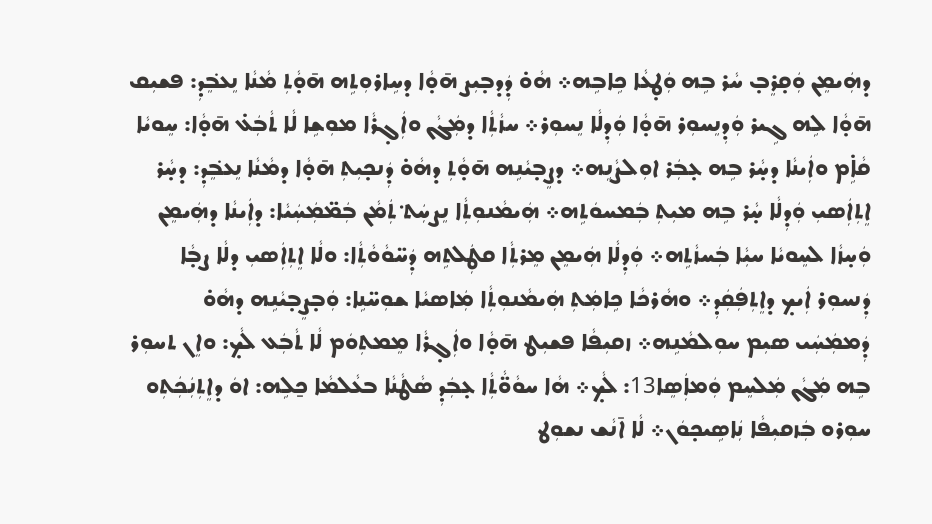ܕܗܲܝܡܸܢ ܘܲܩ̣ܪܸܒ̣ ܚܵܪ ܒܹܗ ܘܲܛ̣ܥܵܐ ܟܹܐܒܹܗ܀ ܗܵܘ̇ ܕܲܕܒ̣ܝܼܨ ܗ̄ܘ̣ܵܐ ܕܚܹܐܪܘܼܬܹܗ ܗ̄ܘ̣ܵܬܼ ܡܵܢܵܐ ܢܸܥܒܸ݁ܕܼ: ܦܫܝܼܩ ܗ̄ܘ̣ܵܐ ܠܹܗ ܓܹܝܪ ܘܲܕܼܢܸܚܘܼܪ ܗ̄ܘ̣ܵܐ ܘܲܕܼܠܵܐ ܢܸܚܘܼܪ܀ ܚܙܵܬܼܵܐ ܕܡܲܓܵܢ ܘܐܲܓ̣ܪܵܐ ܡܘܼܫܹܐ ܠܵܐ ܬܵܒܲܥ̇ ܗ̄ܘ̣ܵܐ: ܚܸܘܝܵܐ ܩܵܐܹ̇ܡ ܘܐܲܝܢܵܐ ܕܚ̣ܵܪ ܒܹܗ ܥ̣ܒܲܪ ܐܘܼܠܨܵܢܹܗ܀ ܕܨܸܒ̣ܝܵܢܹܗ ܗ̄ܘ̣ܵܬܼ ܕܗܵܘ̇ ܕܲܢܟ̣ܝܼܬܼ ܗ̄ܘ̣ܵܐ ܕܡܵܢܵܐ ܢܸܥܒܸ݁ܕܼ: ܕܚ̣ܵܪ ܐܸܬܼܐܲܣܝܼ ܘܲܕܼܠܵܐ ܚ̣ܵܪ ܒܹܗ ܡܝܼܬܼ ܒܲܡܚܘܿܬܹܗ܀ ܗܲܝܡܵܢܘܼܬܼܵܐ ܢܸܨܚܲܬ݀ ܬܲܡܵܢ ܒܲܡ̈ܡܲܚܲܝܵܐ: ܕܐܲܝܢܵܐ ܕܗܲܝܡܸܢ ܘܲܚ̣ܙܵܐ ܠܚܸܘܝܵܐ ܚܝܼܵܐ ܒܲܚܙܵܬܹܗ܀ ܘܲܕܼܠܵܐ ܗܲܝܡܸܢ ܡܸܪܬܼܵܐ ܩܛܲܠܬܹܗ ܕܲܚ̈ܘܵܘܵܬܼܵܐ: ܘܠܵܐ ܐܸܬܼܐܲܣܝܼ ܕܠܵܐ ܨܒ̣ܵܐ ܕܲܢܚܘܼܪ ܐܲܝܟ̣ ܕܐܸܬܼܦܲܩܲܕܼ܀ ܘܗܵܪܟܵܐ ܟܹܐܡܲܬܼ ܗܲܝܡܵܢܘܼܬܼܵܐ ܡܲܐܣܝܵܐ ܫܘܼܚ̈ܢܹܐ: ܘܲܒ̣ܨܸܒ̣ܝܵܢܹܗ ܕܗܵܘ̇ ܕܲܡܡܲܚܲܝ ܣܝܼܡ ܚܘܼܠܡܵܢܹܗ܀ ܙܩܝܼܦܵܐ ܦܫܝܼܛ ܗ̄ܘ̣ܵܐ ܘܐܲܓ̣ܪܵܐ ܡܸܡܬܼܘܿܡ ܠܵܐ ܬܵܒܲܥ ܠܵܟ̣: ܘܐܸܢ ܬܚܘܼܪ ܒܹܗ ܡܲܓܵܢ ܡܲܠܚܸܡ ܘܲܡܐܲܣܸܐ13: ܠܵܟ̣܀ ܗܵܐ ܚܘܵܘ̈ܵܬܼܵܐ ܥ̣ܒܲܕܼ ܣܵܛܵܢܵܐ ܒܥܵܠܡܵܐ ܟ̱ܠܹܗ: ܐܘܿ ܕܐܸܬܼܢܲܟܲܬܼܘ ܚܘܼܪܘ ܒܲܙܩܝܼܦܵܐ ܢܲܐܣܹܝܟ̣ܘܿܢ܀ ܠܵܐ ܐ̄ܢܵܫ ܢܫܘܼܛ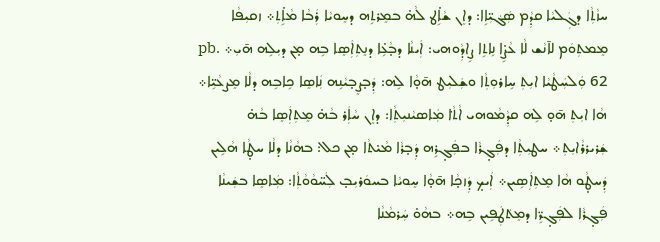ܚܙܵܬܼܵܐ ܕܓܲܠܝܵܐ ܩܕܼܵܡ ܣܲܓ݁ܝܼ̈ܐܹܐ: ܕܐܸܢ ܫܵܐܹ̇ܛ ܠܵܗ̇ ܒܡܸܪܬܹܗ ܕܚܸܘܝܵܐ ܪܲܒܵܐ ܡܵܐܹ̇ܬܼ܀ ܙܩܝܼܦܵܐ ܡܸܡܬܼܘܿܡ ܠܐ̄ܢܵܫ ܠܵܐ ܥܵܨܹ̇ܐ ܢܹܐܬܹܐ ܨܹܐܕܼܵܘܗܝ: ܐܲܝܢܵܐ ܕܒ̣ܵܥܹ̇ܐ ܕܢܸܬܼܐܲܣܸܐ ܒܹܗ ܡ̣ܢ ܕܝܼܠܹܗ ܗ̄ܝܼ܀ pb. 62 ܘܲܠܚܲܛܵܝܵܐ ܐܝܼܬܼ ܚܹܐܪܘܼܬܼܵܐ ܘܫܲܠܝܼܛ ܗ̄ܘ̣ܵܐ ܠܹܗ: ܕܲܒ̣ܨܸܒ̣ܝܵܢܹܗ ܢܲܐܣܸܐ ܟܹܐܒܹܗ ܕܠܵܐ ܡܸܨܥܵܝܹ̈ܐ܀ ܗܵܐ ܐܝܼܬܼ ܗ̄ܘ̣ ܠܹܗ ܩܕܼܵܡܵܘܗܝ ܐܵܬ݀ܵܐ ܡܲܐܣܝܵܢܝܼܬܼܵܐ: ܕܐܸܢ ܚܵܐܲܪ ܒܵܗ̇ ܡܸܬܼܐܲܣܸܐ ܒܵܗ̇ ܫܲܪܝܪܪܵܐܝܼܬܼ܀ ܚܛܝܼܬܼܵܐ ܕܦܲܓ̣ܪܵܐ ܒܦܲܓ̣ܪܹܗ ܕܲܒ̣ܪܵܐ ܡܵܝ̇ܬܵܐ ܡ̣ܢ ܟܠ: ܒܗܵܢܵܐ ܕܠܵܐ ܚܛ̣ܵܐ ܗܵܠܹܝܢ ܕܲܚܛ̣ܵܘ ܗܵܐ ܡܸܬܼܐܲܣܹܝܢ܀ ܐܲܝܟ̣ ܕܲܙܟ̣ܵܐ ܗ̄ܘ̣ܵܐ ܚܸܘܝܵܐ ܒܚܘܿܪܝܼܒ̣ ܠܲܚ̈ܘܵܘܵܬܼܵܐ: ܡܲܐܣܸܐ ܒܫܲܝܢܵܐ ܦܲܓ̣ܪܵܐ ܠܦܲܓ̣ܪܹ̈ܐ ܕܡܸܬ݁ܛܲܦܹܝܢ ܒܹܗ܀ ܒܗܵܘ̇ ܚܲܪܡܵܢܵܐ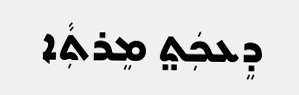ܕܸܥܟܲܬ݀ ܡܸܪܬܼܵܐ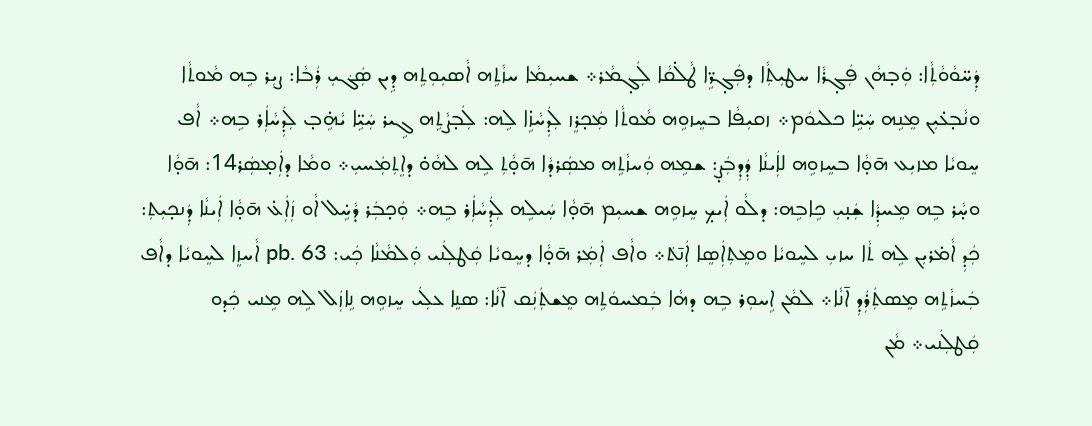ܕܲܚ̈ܘܵܘܵܬܼܵܐ: ܘܲܒ̣ܗܵܢ ܦܲܓ̣ܪܵܐ ܚܛܝܼܬܼܵܐ ܕܦܲܓ̣ܪܹ̈ܐ ܛܵܠ̇ܩܵܐ ܠܲܓ̣ܡܵܪ܀ ܫܚܝܼܡܵܐ ܚܙܵܬܹܗ ܐܵܣܝܼܘܼܬܹܗ ܕܹܝܢ ܣܲܓ݁ܝܼ ܪܲܒܵܐ: ܨܝܼܪ ܒܹܗ ܡܵܘܬܵܐ ܘܢܵܒ̣ܥ̇ܝܼܢ ܡܸܢܹܗ ܚܲܝܹ̈ܐ ܟܠܝܘܿܡ܀ ܙܩܝܼܦܵܐ ܒܚܸܙܘܹܗ ܡܵܘܬܵܐ ܡܲܟ̣ܪܸܙ ܠܲܕܼܚܵܙܹ̇ܐ ܠܹܗ: ܠܲܒ̣ܨܵܬܹܗ ܓܹܝܪ ܚܲܝܹ̈ܐ ܝܵܗܹ̇ܒ̣ ܠܲܕܼܚܵܐܲܪ ܒܹܗ܀ ܐܵܦ ܚܸܘܝܵܐ ܡܙܝܼܥ ܗ̄ܘ̣ܵܐ ܒܚܸܙܘܹܗ ܠܐܲܝܢܵܐ ܕܲܕܼܒܲܨ̣: ܫܡܹܗ ܘܲܚܙܵܬܹܗ ܡܣܲܪܕܵܐ ܗ̄ܘ̣ܵܬܼ ܠܹܗ ܠܗܵܘ̇ ܕܐܸܬܼܡܲܚܝܼ܀ ܘܡܵܐ ܕܐܲܡ̣ܣܲܪ14: ܗ̄ܘ̣ܵܐ ܘܚ̣ܵܪ ܒܹܗ ܡܸܚܕܼܵܐ ܫܲܢ̣ܝܼ ܟܹܐܒܹܗ: ܕܠܵܘ ܐܲܝܟ̣ ܚܸܙܘܹܗ ܫܚܝܼܡ ܗ̄ܘ̣ܵܐ ܚܲܝܠܹܗ ܠܲܕܼܚܵܐܲܪ ܒܹܗ܀ ܘܲܟ̣ܒܲܪ ܕܵܚܹ̇ܠ ܐܵܘ ܙܲܐܲܥ̇ ܗ̄ܘ̣ܵܐ ܐܲܝܢܵܐ ܕܲܢܟ̣ܝܼܬܼ: ܟܲܕܼ ܐܵܡ̇ܪܝܼܢ ܠܹܗ ܬܵܐ ܚܙܝܼ ܠܚܸܘܝܵܐ ܘܡܸܬܼܐܲܣܸܐ ܐܲܢ̄ܬ݁܀ ܘܐܵܦ ܐܲܡܲܪ ܗ̄ܘ̣ܵܐ ܕܚܸܘܝܵܐ ܩܲܛܠܲܢܝ ܘܲܠܡܵܢܵܐ ܟܲܝ: pb. 63 ܐܵܚܙܸܐ ܠܚܸܘܝܵܐ ܕܐܵܦ ܒܲܚܙܵܬܹܗ ܡܸܣܬܲܪܲܕܼ ܐ̄ܢܵܐ܀ ܠܡܵܢ ܐܹܚܘܼܪ ܒܹܗ ܕܗܵܐ ܒܲܡܚܘܿܬܹܗ ܡܸܫܬܲܢܲܩ ܐ̄ܢܵܐ: ܣܢܸܐ ܥܠܲܝ ܚܸܙܘܹܗ ܢܹܐܙܲܠ ܠܹܗ ܡܹܢܝ ܟܲܕܘ ܩܲܛܠܲܢܝ܀ ܡܵܢ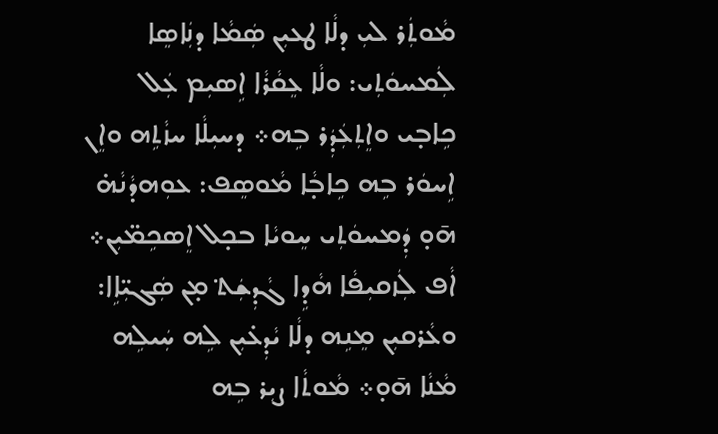ܡܵܘܬܲܪ ܠܝܼ ܕܠܵܐ ܛܥܝܼܢ ܣܲܡܵܐ ܕܢܲܐܣܸܐ ܠܲܡܚܘܿܬܼܝ: ܘܠܵܐ ܥܸܩܵܪܵܐ ܐܹܣܝܼܡ ܥܲܠ ܟܹܐܒ̣ܝ ܘܐܸܬܼܥܲܕܲܪ ܒܹܗ܀ ܕܚܝܼܠܵܐ ܚܙܵܬܹܗ ܘܐܸܢ ܐܹܚܘܿܪ ܒܹܗ ܟܹܐܒ̣ܵܐ ܡܵܘܣܸܦ: ܥܘܼܗܕܵܢܵܗ̇ ܗ̄ܘ̣ ܕܲܡܚܘܿܬܼܝ ܚܸܘܝܵܐ ܒܟ̣ܠ ܐܸܣܟܹܡ̈ܝܼܢ܀ ܐܵܦ ܠܲܙܩܝܼܦܵܐ ܗܵܕܹܐ ܓܵܕܼܫܲܬ݀ ܡ̣ܢ ܣܲܓܝܼ̈ܐܹܐ: ܘܥܵܪܩܝܼܢ ܡܸܢܹܗ ܕܠܵܐ ܝܵܕܼܥ̇ܝܼܢ ܠܹܗ ܚܲܝܠܹܗ ܡܵܢܵܐ ܗ̄ܘ̣܀ ܡܵܘܬܵܐ ܨܝܼܪ ܒܹܗ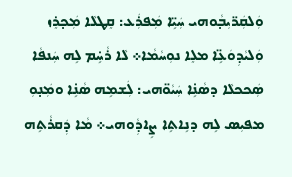ܘܲܠܩܲܪ̈ܝܼܒ̣ܵܘܗܝ ܚܲܝܹ̈ܐ ܡܲܦܪܲܥ: ܩܸܛܠܵܐ ܡܲܟ̣ܪܸܙ ܘܲܠܝܵܕܼܘܿܥܹ̈ܐ ܡܠܸܐ ܢܘܼܚܵܡܵܐ܀ ܠܵܐ ܪܵܚܹ̇ܡ ܠܹܗ ܚܲܢܦܵܐ ܣܲܟܟܠܵܐ ܕܣܵܢܹ̇ܐ ܚܲܝܵܘ̈ܗܝ: ܠܲܫܡܹܗ ܣܵܢܹ̇ܐ ܘܡܲܢ̣ܘܼ ܡܦܝܼܣ ܠܹܗ ܕܢܹܐܬܹܐ ܨܹܐܕܼܵܘܗܝ܀ ܡܵܐ ܕܲܩܪܵܬܹܗ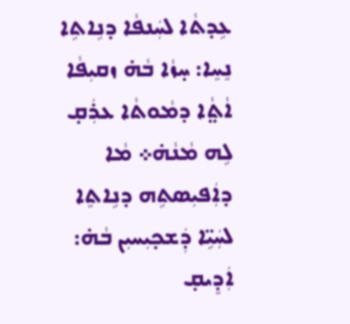ܥܹܕܬܵܐ ܠܚܲܢܦܵܐ ܕܢܹܐܬܹܐ ܢܸܚܸܐ: ܚ̣ܙܵܐ ܒܵܗ̇ ܙܩܝܼܦܵܐ ܐܵܬ݀ܵܐ ܕܡܵܘܬܵܐ ܥܪܲܩ̣ ܠܹܗ ܡܵܢܵܗ̇܀ ܡܵܐ ܕܐܲܦܝܼܣܬܹܗ ܕܢܹܐܬܸܐ ܠܚܲܝܹ̈ܐ ܕܲܫܟ̣ܝܼܚܝܼܢ ܒܵܗ̇: ܐܲܕܸܝܩ̣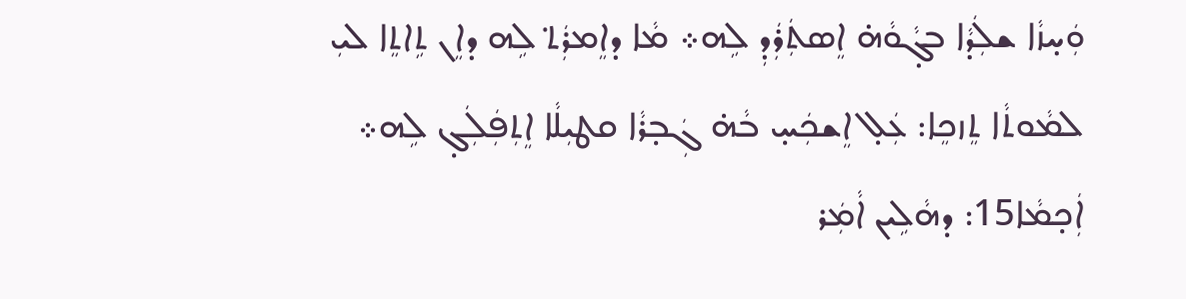ܘܲܚ̣ܙܵܐ ܫܠܲܕܵܐ ܒܓ̣ܵܘܵܗ̇ ܐܸܣܬܲܪܲܕܼ ܠܹܗ܀ ܡܵܐ ܕܐܸܡܪܲܬ݀ ܠܹܗ ܕܐܸܢ ܬܹܐܬܸܐ ܠܝܼ ܠܡܵܘܬܵܐ ܬܸܙܟܸܐ: ܥܲܠ̣ ܐܸܫܟܲܚ̣ ܒܵܗ̇ ܓܲܒ̣ܪܵܐ ܩܛܝܼܠܵܐ ܐܸܬܼܦܲܠܲܓ̣ ܠܹܗ܀ ܐܲܟ̣ܡܵܐ15: ܕܗܵܠܹܝܢ ܐܵܡܲܪ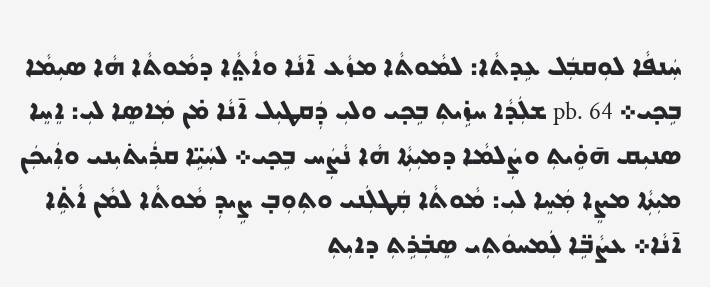ܚܲܢܦܵܐ ܠܘܼܩܒܲܠ ܥܹܕܬܵܐ: ܠܡܵܘܬܵܐ ܡܙܵܥ ܐ̄ܢܵܐ ܘܐܵܬ݀ܵܐ ܕܡܵܘܬܵܐ ܗܵܐ ܣܝܼܡܵܐ ܒܹܟ̣ܝ܀ pb. 64 ܫܠܲܕܵܐ ܚܙܹ̇ܝܬܼ ܒܹܟ̣ܝ ܘܠܝܼ ܕܲܩܛܝܼܠ ܐ̄ܢܵܐ ܡ̇ܢ ܡܲܐܣܸܐ ܠܝܼ: ܐܸܚܸܐ ܣܢܝܼܩ ܗ̄ܘܹ̇ܝܬܼ ܘܨܲܠܡܵܐ ܕܡܝܼܬܼܵܐ ܗܵܐ ܢܵܨܲܚ ܒܹܟ̣ܝ܀ ܠܚܲܝܹ̈ܐ ܩܪܲܝܬ݁ܝܼܢܝ ܘܐܲܝܟܲܢ ܡܝܼܬܼܵܐ ܡܨܸܐ ܡܲܚܸܐ ܠܝܼ: ܡܵܘܬܵܐ ܩܲܛܠܲܢܝ ܘܬܼܘܼܒ̣ ܨܹܝܕܼ ܡܵܘܬܵܐ ܠܡܵܢ ܐܵܬܹ̇ܐ ܐ̄ܢܵܐ܀ ܥܨܵܒܹ̈ܐ ܠܲܡܚܘܿܬܼܝ ܣܸܒܼ̇ܪܹܬܼ ܕܐܝܼܬܼ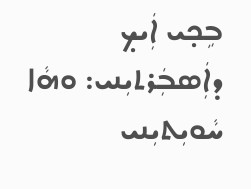ܒܹܟ̣ܝ ܐܲܝܟ̣ ܕܐܲܣܒܲܪܬܝܼܢܝ: ܘܗܵܐ ܚܵܘܝܼܬܝܼܢܝ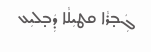ܓܲܒ̣ܪܵܐ ܩܛܝܼܠܵܐ ܕܲܒ̣ܠܝܼܥ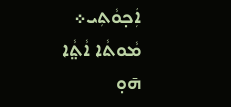ܐܲܟ̣ܘܵܬܼܝ܀ ܡܵܘܬܵܐ ܐܵܬ݀ܵܐ ܗ̄ܘ̣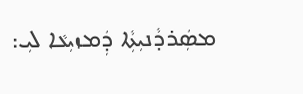ܡܣܲܪܕܵܢܝܼܬܼܵܐ ܕܲܡܙܝܼܥܵܐ ܠܝܼ: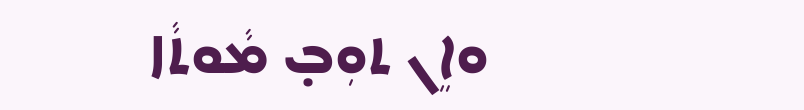ܘܐܸܢ ܬܘܼܒ̣ ܡܵܘܬܵܐ